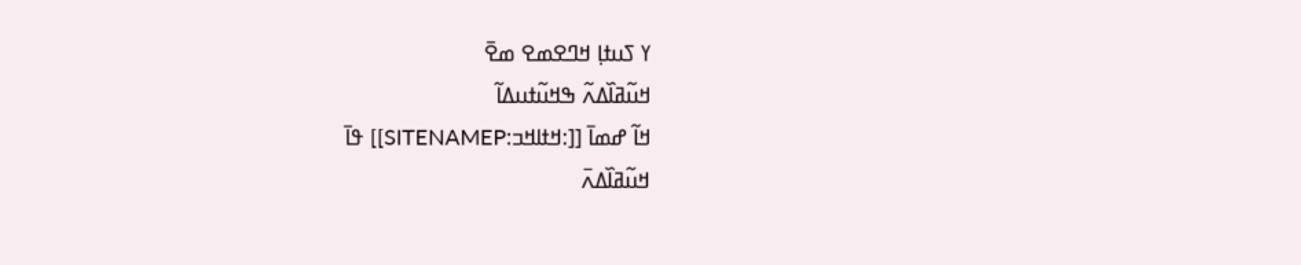ߌ ߖߎߙߊ߲ ߞߣߐߘߐ ߘߐ߫
ߞߎ߬ߥߊ߰ߡߍ߬ ߒߞߎ߬ߙߎߡߊ߬
ߞߊ߬ ߝߘߊ߫ [[:ߞߙߊߞߏ:SITENAMEP]] ߟߊ߫
ߞߎ߬ߥߊ߰ߡߍ߫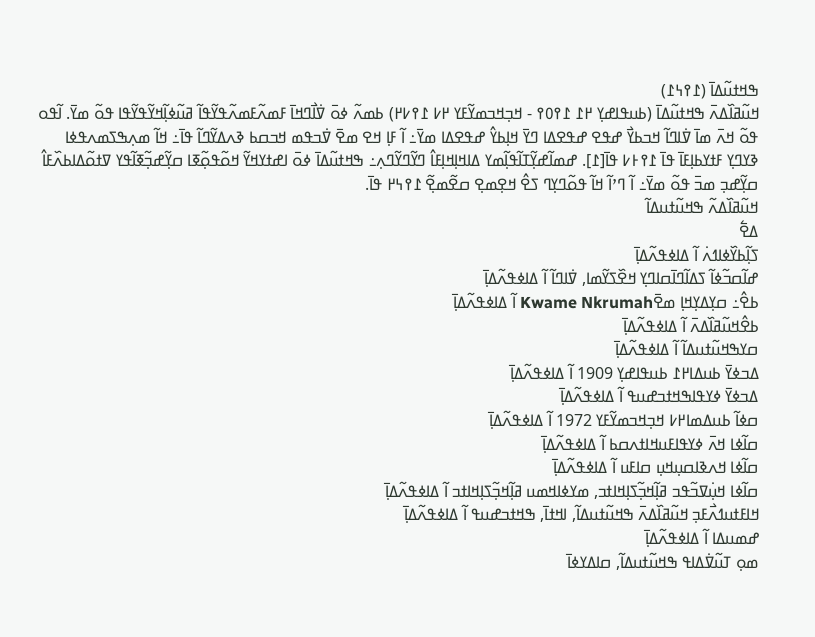ߒߞߙߎ߬ߡߊ߫ (߁߉߆߁)
ߞߎ߬ߥߊ߰ߡߍ߫ ߒߞߙߎ߬ߡߊ߫ (ߕߎߟߊߝߌ߲ ߂߁ ߁߉߀߉ - ߞߏ߲ߞߏߘߌ߬ߓߌ ߂߇ ߁߉߇߂) ߕߘߍ߬ ߦߋ߫ ߜ߭ߊ߯ߣߞߊ߫ ߓߘߍ߬ߓߘߍ߬ߟߌ߬ߟߊ߬ ߥߎ߬ߦߊ߲߬ߞߌ߬ߟߌ߬ߟߊ ߟߋ߬ ߘߌ߫. ߊ߬ߟߋ ߟߋ߬ ߞߍ߫ ߘߊ߫ ߜ߭ߊߣߊ߬ ߞߏߕߌ߯ ߝߟߐ ߝߟߐߡߊ ߣߌ߫ ߞߊ߲ߕߌ߮ ߝߟߐߡߊ ߘߌ߫߸ ߊ߬ ߓߊ߲ ߞߐ ߘߐ߫ ߜ߭ߏߟߘ ߞߏߛߕ ߢߍߡߌ߬ߣߊ߬ ߟߊ߫߸ ߞߊ߬ ߘߍ߲ߒߖߘߍߟߦߊ ߢߌߣߌ߲ ߓߙߌߕߊ߲ߓߊ߫ ߟߊ߫ ߁߉߅߇ ߟߊ߫[߁]. ߝߘߊ߬ߝߌ߲߬ߠߊ߬ߟߊ߲߬ߘߌ ߡߊߞߊ߲ߞߊ߲ߓߊ߮ ߣߌ߬ߣߌ߬ߣߍ߲߸ ߒߞߙߎ߬ߡߊ߫ ߦߋ߫ ߊߝߙߌߞߌ߬ ߞߋ߬ߟߋ߲߬ߧߊ ߛߌ߲߬ߝߏ߲߬ߧߊ߬ߟߌ ߜߙߋ߬ߡߊߕߍ߰ߓߊ߮ ߛߌ߲߬ߝߏ߲ ߘߏ߫ ߟߋ߬ ߘߌ߫߸ ߊ߬ ߣߴߊ߬ ߞߊ߬ ߟߋ߬ߣߌ߲ߣ ߖߐ߮ ߞߐ߲ߘߐ߲ ߛߐ߬ߘߐ߲߬ ߁߉߆߂ ߟߊ߫.
ߞߎ߬ߥߊ߰ߡߍ߬ ߒߞߎ߬ߙߎߡߊ߬
ߡߐ߱
ߖߊ߲߬ߕߌ߰ߦߊߗߍ߭ ߊ߬ ߡߊߦߟߍ߬ߡߊ߲߫
ߝߊ߬ߛߏ߬ߦߊ߬ ߖߡߊ߬ߣߊ߫ߛߊߣߌ߲ ߞߐ߰ߖߌ߬ߘߊ, ߜ߭ߊߣߊ߬ ߊ߬ ߡߊߦߟߍ߬ߡߊ߲߫
ߕߐ߮߸ ߛߌ߲ߡߌ߲ߞߊ߲ ߘߐ߫Kwame Nkrumah ߊ߬ ߡߊߦߟߍ߬ߡߊ߲߫
ߕߐ߮ߞߎ߬ߥߊ߰ߡߍ߫ ߊ߬ ߡߊߦߟߍ߬ߡߊ߲߫
ߛߌߒߞߎ߬ߙߎߡߊ߬ ߊ߬ ߡߊߦߟߍ߬ߡߊ߲߫
ߡߏߦߌ߫ ߕߎߡߊ߂߁ ߕߎߟߊߝߌ߲ 1909 ߊ߬ ߡߊߦߟߍ߬ߡߊ߲߫
ߡߏߦߌ߫ ߦߌߟߊߒߞߙߏߝߎߟ ߊ߬ ߡߊߦߟߍ߬ߡߊ߲߫
ߛߦߊ߬ ߕߎߡߘߊ߂߇ ߞߏ߲ߞߏߘߌ߬ߓߌ 1972 ߊ߬ ߡߊߦߟߍ߬ߡߊ߲߫
ߛߊ߬ߦߊ ߞߍ߫ ߦߌߟߊߓߎߞߊߙߍߛߕ ߊ߬ ߡߊߦߟߍ߬ߡߊ߲߫
ߛߊ߬ߦߊ ߞߍߢߊߛߎ߲ߞߎ߲ ߛߊߓߎ ߊ߬ ߡߊߦߟߍ߬ߡߊ߲߫
ߛߊ߬ߦߊ ߞߎ߲߭ߜߏ߬ߟߏ ߥߊ߲߬ߞߏ߲߬ߖߊ߲ߞߊߙߏ, ߘߌߦߊߞߘߎ ߥߊ߲߬ߞߏ߲߬ߖߊ߲ߞߊߙߏ ߊ߬ ߡߊߦߟߍ߬ߡߊ߲߫
ߞߊߓߙߎߗߍ߯ߓߏ߲ ߞߎ߬ߥߊ߰ߡߍ߫ ߒߞߎ߬ߙߎߡߊ߬, ߊߞߙߊ߫, ߒߞߙߏߝߎߟ ߊ߬ ߡߊߦߟߍ߬ߡߊ߲߫
ߝߘߎߡߊ ߊ߬ ߡߊߦߟߍ߬ߡߊ߲߫
ߘߋ߲ ߠߎ߬ߜ߭ߡߊߟ ߒߞߎ߬ߙߎߡߊ߬, ߛߊߡߌߦߊ߫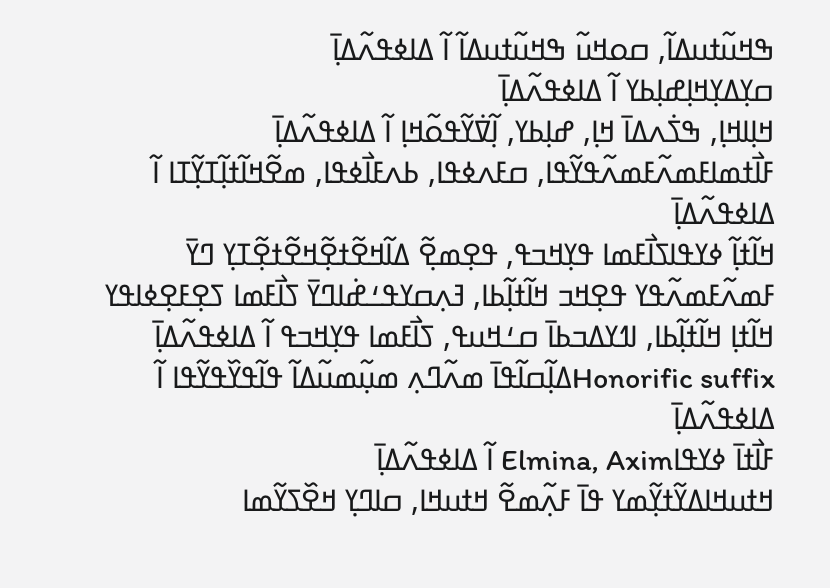ߒߞߎ߬ߙߎߡߊ߬, ߛߋߞߎ߬ ߒߞߎ߬ߙߎߡߊ߬ ߊ߬ ߡߊߦߟߍ߬ߡߊ߲߫
ߛߌ߲ߡߌ߲ߞߊ߲ߝߊ߲ߕߌ ߊ߬ ߡߊߦߟߍ߬ߡߊ߲߫
ߞߊ߲ߊߞߊ߲, ߒߖ߭ߍߡߊ߫ ߞߊ߲, ߝߊ߲ߕߌ, ߊ߲߬ߜ߭ߌ߬ߟߋ߬ߞߊ߲ ߊ߬ ߡߊߦߟߍ߬ߡߊ߲߫
ߓߊ߯ߙߘߊߓߘߍ߬ߓߘߍ߬ߟߌ߬ߟߊ, ߛߓߍߦߟߊ, ߕߍߓߊ߯ߦߟߊ, ߘߐ߬ߞߊ߬ߙߊ߲߬ߠߌ߲߬ߠߊ ߊ߬ ߡߊߦߟߍ߬ߡߊ߲߫
ߞߊ߬ߙߊ߲߬ ߦߌߟߊߖߊ߯ߓߘߊ ߟߌ߲ߞߏߟ, ߟߐ߲ߘߐ߲߬ ߡߊ߬ߞߐ߬ߙߐ߲߬ߞߐ߬ߙߐ߲߬ߠߌ߲ ߣߌ߫ ߓߘߍ߬ߓߘߍ߬ߟߌ ߟߐ߲ߞߏ ߞߊ߬ߙߊ߲߬ߕߊ, ߔߍ߲ߛߌߟߑߝ߭ߊߣߌ߫ ߖߊ߯ߓߘߊ ߖߐ߲ߓߐ߲ߦߊߟߌ ߞߊ߬ߙߊ߲ ߞߊ߬ߙߊ߲߬ߕߊ, ߊߗߌߡߏߕߊ߫ ߛߑߞߎߟ, ߖߊ߯ߓߘߊ ߟߌ߲ߞߏߟ ߊ߬ ߡߊߦߟߍ߬ߡߊ߲߫
Honorific suffixߡߊ߲߬ߛߊ߬ߟߊ߫ ߘߍ߬ߣߍ߲ ߘߎ߲߬ߘߎ߬ߡߊ߬ ߟߊ߬ߟߌ߰ߟߌ߬ߟߊ ߊ߬ ߡߊߦߟߍ߬ߡߊ߲߫
ߓߊ߯ߙߊ߫ ߦߌߟߊElmina, Axim ߊ߬ ߡߊߦߟߍ߬ߡߊ߲߫
ߞߙߎߞߊߡߌ߬ߙߌ߲߬ߘߌ ߟߊ߫ ߓߍ߲߬ߘߐ߬ ߞߙߎߞߊ, ߛߊߣߌ߲ ߞߐ߰ߖߌ߬ߘߊ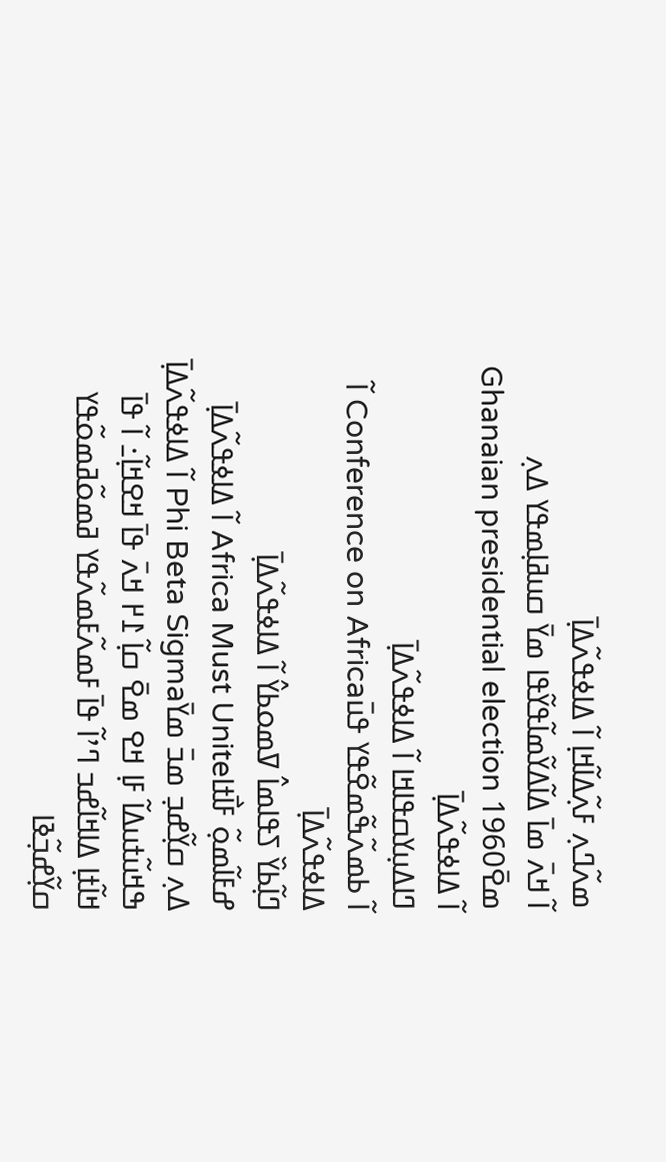ߘߍ߬ߣߍ߲ ߓߍ߲߬ߡߊ߬ߞߊ߲ ߊ߬ ߡߊߦߟߍ߬ߡߊ߲߫
ߊ߬ ߞߍ߫ ߘߊ߫ ߡߊ߬ߡߌ߬ߘߊ߬ߟߌ߬ߟߊ ߘߌ߫ ߛߎߥߊ߲ߘߟߌ ߡߍ߲ ߘߐ߫1960 Ghanaian presidential election ߊ߬ ߡߊߦߟߍ߬ߡߊ߲߫
ߣߊߡߎ߲ߌߛߟߊߞߊ ߊ߬ ߡߊߦߟߍ߬ߡߊ߲߫
ߊ߬ ߕߘߍ߬ߒ߬ߘߐ߬ߟߌ ߟߎ߫Conference on Africa ߊ߬ ߡߊߦߟߍ߬ߡߊ߲߫
ߣߊ߲߬ߕߌ߰ ߖߟߊߘߊ߮ ߜߘߋߕߌ߮ ߊ߬ ߡߊߦߟߍ߬ߡߊ߲߫
ߝߓߊ߬ߘߋ߲߬ ߓߊ߯ߙߊAfrica Must Unite ߊ߬ ߡߊߦߟߍ߬ߡߊ߲߫
ߡߍ߲ ߛߌ߲߬ߝߏ߲ ߘߏ߫ ߘߌ߫Phi Beta Sigma ߊ߬ ߡߊߦߟߍ߬ߡߊ߲߫
ߒߞߎ߬ߙߎߡߊ߬ ߓߊ߲ ߞߐ ߘߐ߫ ߛߊ߲߬ ߁߂ ߞߍ߫ ߟߊ߫ ߞߐߞߊ߲߬߸ ߊ߬ ߟߊ߫ ߞߊ߬ߙߊ߲ ߡߊߞߊ߬ߝߏ ߣߴߊ߬ ߟߊ߫ ߓߘߍ߬ߓߘߍ߬ߟߌ ߥߘߋ߬ߥߘߋ߬ߟߌ ߛߌ߲߬ߝߏ߲߬ߢߊ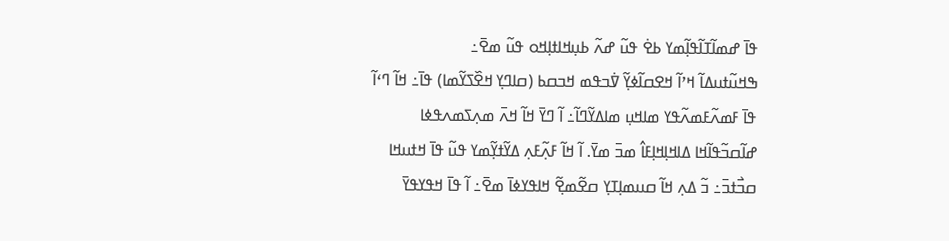ߟߊ߫ ߝߘߊ߬ߠߊ߬ߟߊ߲߬ߘߌ ߕߐ߭ ߟߎ߬ ߝߍ߬ ߕߎ߲ߞߊߙߊ߲ߞߋ ߟߎ߬ ߘߐ߫߸
ߒߞߎ߬ߙߎߡߊ߬ ߞߴߊ߬ ߞߐߛߊ߬ߦߌ߲߬ ߜ߭ߏߟߘ ߞߏߛߕ (ߛߊߣߌ߲ ߞߐ߰ߖߌ߬ߘߊ) ߟߊ߫߸ ߞߊ߬ ߣߵߊ߬ ߟߊ߫ ߓߘߍ߬ߓߘߍ߬ߟߌ ߘߊߞߎ߲ ߘߊߡߌ߬ߣߊ߬߸ ߊ߬ ߣߌ߫ ߞߊ߬ ߞߍ߫ ߘߍ߲ߖߘߍߟߦߊ ߝߊ߬ߛߏ߬ߟߊ߬ߞߊ ߡߊߞߊ߲ߞߊ߲ߓߊ߮ ߘߏ߫ ߘߌ߫. ߊ߬ ߞߊ߬ ߓߍ߲߬ߓߍ߲ ߡߌ߬ߙߌ߲߬ߘߌ ߟߎ߬ ߟߊ߫ ߞߙߎߞߊ ߛߏ߯ߙߏ߫߸ ߏ߬ ߡߍ߲ ߞߊ߬ ߛߎߘߊ߲ߠߌ߲ ߛߐ߬ߘߐ߲߬ ߞߊߟߌߦߊ߫ ߘߐ߫߸ ߊ߬ ߟߊ߫ ߞߟߌߟߌ߫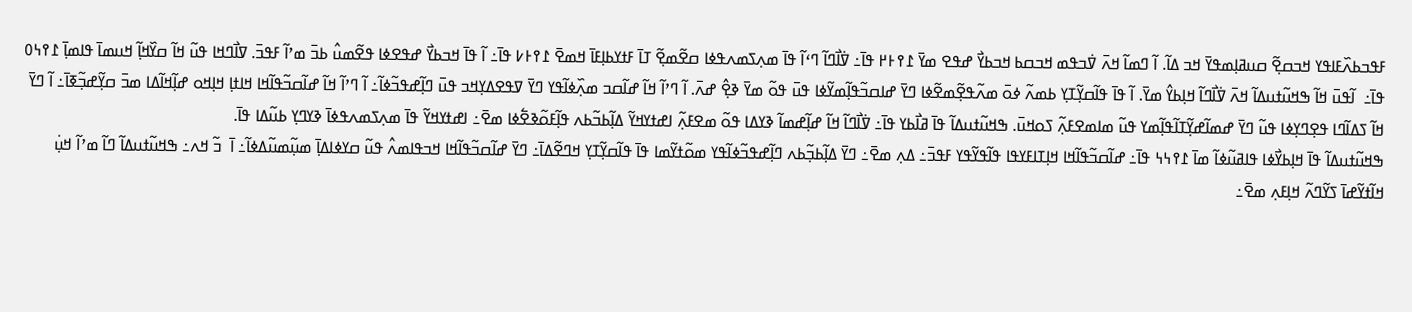ߓߟߏߕߍ߰ߓߊߟߌ ߞߏߛߐ߲߬ ߛߎߥߊ߲ߘߟߌ߫ ߞߏ ߡߊ߬. ߊ߬ ߣߘߊ߬ ߞߍ߫ ߜ߭ߏߟߘ ߞߏߛߕ ߞߏߕߌ߯ ߝߟߐ ߘߌ߫ ߁߉߅߂ ߟߊ߫߸ ߜ߭ߊ߯ߣߊ߬ ߣߵߊ߬ ߟߊ߫ ߘߍ߲ߖߘߍߟߦߊ ߛߐ߬ߘߐ߲߬ ߠߊ߫ ߓߙߌߕߊ߲ߓߊ߫ ߞߘߐ߫ ߁߉߅߇ ߟߊ߫߸ ߊ߬ ߟߊ߫ ߞߏߕߌ߯ ߝߟߐߦߊ ߟߐ߬ߘߎ߮ ߕߏ߫ ߘߴߊ߬ ߓߟߏ߫. ߜߊ߯ߣߞߊ ߟߎ߬ ߞߊ߬ ߛߌ߰ߞߊ߲߬ ߞߎߘߊ߫ ߟߊߘߊ߲߫ ߁߉߆߀ ߟߊ߫߸  ߊ߬ߟߎ߫ ߞߊ߬ ߒߞߎ߬ߙߎߡߊ߬ ߞߍ߫ ߜ߭ߊ߯ߣߊ߬ ߞߊ߲ߕߌ߮ ߘߌ߫. ߊ߬ ߟߊ߫ ߟߊ߬ߛߌ߲߬ߠߌ߲ ߕߘߍ߬ ߦߋ߫ ߘߍ߬ߟߐ߲߬ߘߐ߬ߦߊ ߣߌ߫ ߝߊߛߏ߬ߟߊ߲߬ߘߌ߬ߦߊ ߟߎ߫ ߟߋ߬ ߘߌ߫ ߢߐ߲߮ ߝߍ߫. ߊ߬ ߣߴߊ߬ ߞߊ߬ ߝߊ߬ߛߏ ߘߍ߲߰ߦߊ߬ߟߌ ߣߌ߫ ߜߟߐߡߌ߲ߞߏ ߟߎ߫ ߣߊ߲߬ߝߟߏ߬ߦߊ߬߸ ߊ߬ ߣߴߊ߬ ߞߊ߬ ߝߊ߬ߛߏ߬ߟߊ߬ߞߊ ߞߊߙߊ߲ ߞߊ߲ߞߋ ߝߊ߲߬ߞߊ߬ߡߊ ߘߏ߫ ߛߌ߲߬ߝߏ߲߬ߧߊ߫߸ ߊ߬ ߣߌ߫ ߞߊ߬ ߖߡߊ߬ߣߊ ߟߐ߲ߣߌ߲ߦߊ ߟߎ߬ ߣߌ߫ ߝߘߊ߬ߝߌ߲߬ߠߊ߬ߟߊ߲߬ߘߌ ߟߎ߬ ߘߊߘߐߓߍ߲߬ ߖߋߞߎ߫. ߒߞߎ߬ߙߎߡߊ߬ ߟߊ߫ ߥߊ߯ߕߌ ߟߊ߫߸ ߜ߭ߊ߯ߣߊ߬ ߞߊ߬ ߝߊ߲߬ߝߘߊ߬ ߢߌߡߊ ߟߋ߬ ߘߐߓߍ߲߬ ߊߝߙߌߞߌ߬ ߡߊ߲߬ߕߏ߬ߕߍ ߟߊ߲߬ߓߋ߬ߢߐ߱ߦߊ ߘߐ߫߸ ߊߝߙߌߞߌ߬ ߟߊ߫ ߘߍ߲ߖߘߍߟߦߊ߫ ߢߌߣߌ߲ ߕߎ߬ߡߊ ߟߊ߫.
ߒߞߎ߬ߙߎߡߊ߬ ߟߊ߫ ߞߊ߲ߕߌ߯ߦߊ ߟߊߥߎ߬ߦߊ߬ ߘߊ߫ ߁߉߆߆ ߟߊ߫߸ ߝߊ߬ߛߏ߬ߟߊ߬ߞߊ ߞߊ߲ߠߊߓߌߟߊ ߟߊ߬ߟߌ߬ߟߌ ߓߟߏ߫߸ ߡߍ߲ ߘߐ߫߸ ߣߌ߫ ߡߊ߲߬ߕߏ߲߬ߕߍ ߣߊ߲߬ߝߟߏ߬ߦߊ߬ߟߌ ߘߋ߬ߙߌ߬ߘߊ ߟߊ߫ ߟߊ߬ߛߌ߲߬ߠߌ߲ ߞߣߐ߬ߡߊ߫߸ ߣߌ߫ ߝߊ߬ߛߏ߬ߟߊ߬ߞߊ ߞߏߟߊߘߍ߮ ߟߎ߬ ߛߌߦߊߡߊ߲߫ ߘߎ߲߬ߘߎ߬ߡߦߊ߬߸ ߊ߫  ߏ߬ ߞߍ߸ ߒߞߎ߬ߙߎߡߊ߬ ߣߊ߬ ߘߴߊ߬ ߞߎ߲߭ ߞߊ߬ߙߌ߬ߝߊ߫ ߖߌ߬ߣߍ߬ ߞߊ߲ߓߍ߲ ߘߐ߫߸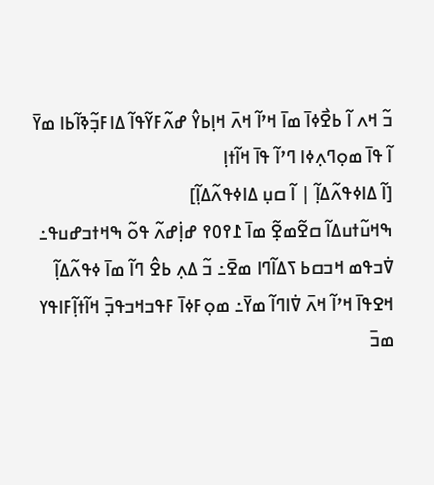ߏ߬ ߞߍ ߊ߬ ߕߐ߯ߦߊ߫ ߘߊ߫ ߞߴߊ߬ ߞߍ߫ ߞߊ߲ߕߌ߮ ߝߍ߬ߓߌ߬ߟߊ߬ ߡߊߓߏ߲߬ߢߊ߬ߕߊ ߘߌ߫
ߊ߬ ߟߊ߫ ߘߋ߲ߣߍ߲ߦߊ ߣߴߊ߬ ߟߊ߫ ߞߊ߬ߙߊ߲
[ߊ߬ ߡߊߦߟߍ߬ߡߊ߲߬ | ߊ߬ ߛߎ߲ ߡߊߦߟߍ߬ߡߊ߲߬]
ߒߞߎ߬ߙߎߡߊ߬ ߛߐ߬ߘߐ߲߬ ߘߊ߫ ߁߉߀߉ ߝߊ߲߭ߝߍ߬ ߟߋ߬ ߒߞߙߏߝߎߟ߸ ߜ߭ߏߟߘ ߞߏߛߕ ߖߡߊ߬ߣߊ ߘߐ߫߸ ߏ߬ ߡߍ߲ ߕߐ߮ ߣߊ߬ ߘߊ߫ ߦߟߍ߬ߡߊ߲߬ ߞߐߟߊ߫ ߞߴߊ߬ ߞߍ߫ ߜ߭ߊߣߊ߬ ߘߌ߫߸ ߘߋ߲ߓߦߊ߫ ߓߟߏߞߏߟߏ߲߫ ߞߊ߬ߙߊ߲߬ߓߊߟߌ ߘߏ߫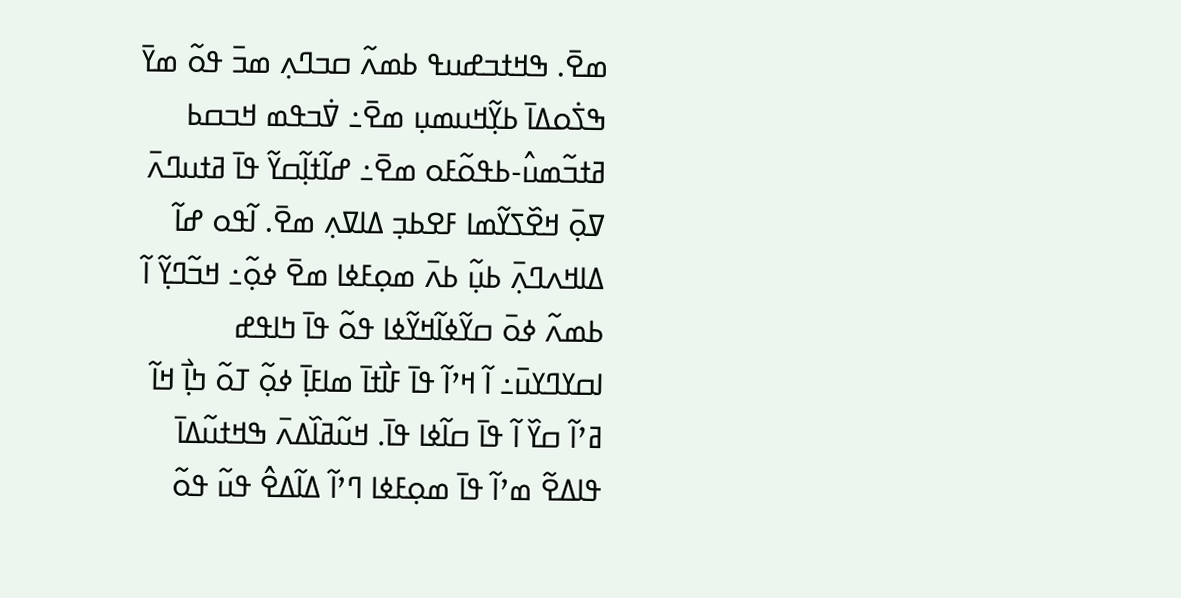ߘߐ߫. ߒߞߙߏߝߎߟ ߕߘߍ߬ ߛߏߣߍ߲ ߘߏ߫ ߟߋ߬ ߘߌ߫ ߒߖ߭ߋߡߊ߫ ߕߌ߲߬ߞߎߘߎ߲ ߘߐ߫߸ ߜ߭ߏߟߘ ߞߏߛߕ ߥߙߏ߬ߘߎ߮-ߕߟߋ߬ߓߋ ߘߐ߫߸ ߝߊ߬ߙߊ߲߬ߛߌ߬ ߟߊ߫ ߥߙߎߣߍ߫ ߜߋ߲߫ ߞߐ߰ߖߌ߬ߘߊ ߓߐߕߏ߲ ߡߊߜߍ߲ ߘߐ߫. ߊ߬ߟߋ ߝߊ߬ ߡߊߞߍߣߍ߲߫ ߕߎ߲߬ ߕߍ߫ ߘߋ߲ߓߦߊ ߘߐ߫ ߦߋ߲߬߸ ߞߏ߬ߣߌ߲߬ ߊ߬ ߕߘߍ߬ ߦߋ߫ ߛߌ߬ߦߊ߬ߞߌ߬ߦߊ ߟߋ߬ ߟߊ߫ ߤߊߟߝ ߊߛߌߣߌߎ߫߸ ߊ߬ ߞߴߊ߬ ߟߊ߫ ߓߊ߯ߙߊ߫ ߘߊߓߊ߲߫ ߦߋ߲߬ ߠߋ߬ ߤߊ߲߯ ߞߊ߬ ߥߴߊ߬ ߛߌ߰ ߊ߬ ߟߊ߫ ߛߊ߬ߦߊ ߟߊ߫. ߞߎ߬ߥߊ߰ߡߍ߫ ߒߞߙߎ߬ߡߊ߫ ߟߊߡߐ߬ ߘߴߊ߬ ߟߊ߫ ߘߋ߲ߓߦߊ ߣߴߊ߬ ߡߊ߬ߡߐ߮ ߟߎ߬ ߟߋ߬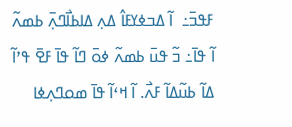ߓߟߏ߫߸  ߊ߬ ߡߏߦߌߓߊ߮ ߡߍ߲ ߡߊߕߊ߯ߣߍ߲߫ ߕߘߍ߬ ߊ߬ ߟߊ߫߸ ߏ߬ ߟߎ߫ ߕߘߍ߬ ߦߋ߫ ߣߊ߬ ߟߊ߫ ߓߐ߫ ߟߴߊ߬ ߡߊ߬ ߕߎ߬ߡߊ߬ ߓߍ߯. ߊ߬ ߞߵߊ߬ ߟߊ߫ ߘߋߣߍ߲ߦߊ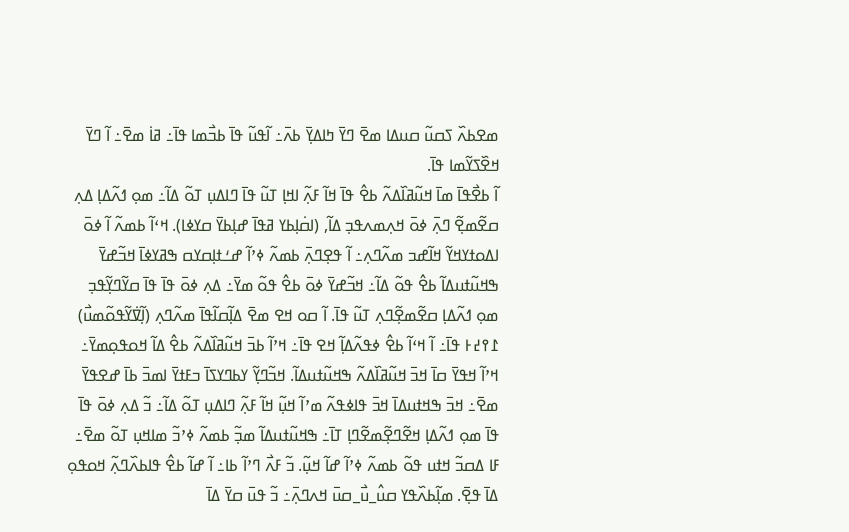ߘߐߕߍ߰ ߖߛߎ߬ ߛߎߡߊ ߘߐ߫ ߣߌ߫ ߤߊߡߌ߲߫ ߕߍ߫߸ ߊ߬ߟߎ߬ ߟߊ߫ ߕߏ߯ߘߊ ߟߊ߫߸ ߥߊ߭ ߘߐ߫߸ ߊ߬ ߣߌ߫ ߞߐ߰ߖߌ߬ߘߊ ߟߊ߫.
ߊ߬ ߕߐ߯ߟߊ߫ ߘߊ߫ ߞߎ߬ߥߊ߰ߡߍ߬ ߕߐ߮ ߟߊ߫ ߞߊ߬ ߓߍ߲߬ ߊߞߊ߲ ߠߎ߬ ߟߊ߫ ߣߊߡߎ߲ ߠߋ߬ ߡߊ߬߸ ߘߋ߲ ߗߍ߬ߡߊ߲ ߡߍ߲ ߛߐ߬ߘߐ߲߬ ߣߍ߲߫ ߦߋ߫ ߞߍ߲ߘߍߟߏ߲ ߡߊ߬, (ߊߛ߭ߊ߲ߕߌ ߥߟߊ߫ ߝߊ߲ߕߌ߫ ߛߌߦߊ). ߞߵߊ߬ ߕߘߍ߬ ߊ߬ ߦߋ߫ ߊߡߋߙߌߞߌ߬ ߞߊ߬ߝߏ ߘߍ߬ߣߍ߲߸ ߊ߬ ߟߐ߲ߣߍ߲߫ ߕߘߍ߬ ߦߴߊ߬ ߝߑߙߊ߲ߛߌߛ ߒߥߌߦߊ߫ ߞߏ߬ߝߌ߫ ߒߞߎ߬ߙߎߡߊ߬ ߕߐ߮ ߟߋ߬ ߡߊ߬߸ ߞߏ߬ߝߌ߫ ߦߋ߫ ߕߐ߮ ߟߋ߬ ߘߌ߫߸ ߡߍ߲ ߦߋ߫ ߟߊ߫ ߟߊ߫ ߛߌ߬ߣߌ߲߬ߟߏ߲ ߘߋ߲ ߗߍ߬ߡߊ߲ ߛߐ߬ߘߐ߲߬ߣߍ߲ ߠߎ߬ ߟߊ߫. ߊ߬ ߛߋ ߞߐ ߘߐ߫ ߡߊ߲߬ߛߊ߬ߟߊ߫ ߘߍ߬ߣߍ߲ (ߊ߲߬ߜ߭ߌ߬ߟߋ߬ߘߎ߯) ߁߉߄߅ ߟߊ߫߸ ߊ߬ ߞߵߊ߬ ߕߐ߮ ߦߟߍ߬ߡߊ߲߬ ߞߐ ߟߊ߫߸ ߞߴߊ߬ ߕߏ߫ ߞߎ߬ߥߊ߰ߡߍ߬ ߕߐ߮ ߡߊ߬ ߞߋߟߋ߲ߘߌ߫߸ ߞߴߊ߬ ߞߟߌ߫ ߛߊ߫ ߞߏ߫ ߞߎ߬ߥߊ߰ߡߍ߬ ߒߞߎ߬ߙߎߡߊ߬. ߞߏ߬ߣߌ߲߬ ߌߕߣߌߖߊ߫ ߏߓߙߌ߫ ߊߘߏ߫ ߕߊ߫ ߝߐߟߌ߫ ߘߐ߫߸ ߞߏ߫ ߒߞߙߎߡߊ߫ ߞߏ߫ ߟߊߦߟߍ߬ ߘߴߊ߬ ߞߎ߲߬ ߞߊ߬ ߓߍ߲߬ ߣߊߡߎ߲ ߠߋ߬ ߡߊ߬߸ ߏ߬ ߡߍ߲ ߦߋ߫ ߟߊ߫ ߟߊ߫ ߘߋ߲ ߗߍ߬ߡߊ߲ ߞߐ߬ߣߐ߲߬ߘߐ߬ߣߊ߲ ߠߊ߫߸ ߒߞߎ߬ߙߎߡߊ߬ ߘߏ߲߬ ߕߘߍ߬ ߦߴߏ߬ ߘߊߞߎ߲ ߠߋ߬ ߘߐ߫߸ ߓߊ ߡߛߏ߬ ߞߙߎ ߟߋ߬ ߕߘߍ߬ ߦߴߊ߬ ߝߊ߬ ߞߎ߲߬. ߏ߬ ߓߍ߯ ߣߴߊ߬ ߕߊ߸ ߊ߬ ߝߊ߬ ߕߐ߮ ߟߊߕߍ߰ߣߍ߲߬ ߞߋߟߋ߲ ߡߊ߫ ߟߐ߲߫. ߘߊ߲߬ߕߍ߰ߟߌ ߛߎ߮_ߎ߯_ߛߎ߫ ߞߍߣߍ߲߫߸ ߏ߬ ߟߎ߫ ߛߌ߫ ߡߊ߫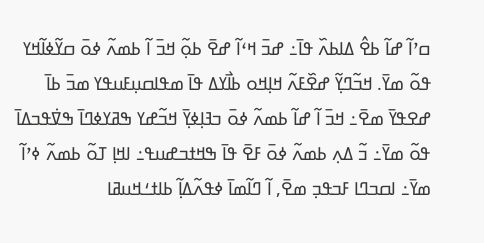ߛߴߊ߬ ߝߊ߬ ߕߐ߮ ߡߊߕߍ߰ ߟߊ߫߸ ߝߏ߫ ߞߵߊ߬ ߝߐ߫ ߕߋ߲߬ ߞߏ߫ ߊ߬ ߕߘߍ߬ ߦߋ߫ ߛߌ߬ߦߊ߬ߞߌ ߟߋ߬ ߘߌ߫. ߞߏ߬ߣߌ߲߬ ߝߐ߰ߓߍ߬ ߞߊ߲ߞߋ ߕߊ߯ߌߡ ߟߊ߫ ߘߟߊߛߎ߲ߓߎߟߌ ߘߏ߫ ߕߊ߫ ߝߐߟߌ߫ ߘߐ߫߸ ߞߏ߫ ߊ߬ ߝߊ߬ ߕߘߍ߬ ߦߋ߫ ߏߔߊ߲ߦߌ߲߫ ߞߏ߬ߝߌ ߒߥߌߦߣߊ߫ ߒߜ߭ߟߏߡߊ߫ ߟߋ߬ ߘߌ߫߸ ߏ߬ ߡߍ߲ ߕߘߍ߬ ߦߋ߫ ߓߐ߫ ߟߊ߫ ߒߞߙߏߝߎߟ߸ ߊߞߊ߲ ߠߋ߬ ߕߘߍ߬ ߦߴߊ߬ ߘߌ߫߸ ߊߛߏߣߊ ߓߏߟߏ߲ ߘߐ߫, ߊ߬ ߣߊ߬ߘߊ߫ ߦߟߍ߬ߡߊ߲߬ ߕߊߙߑߞߎߥߊ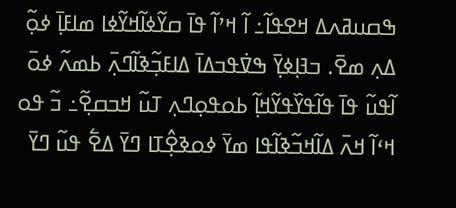ߒߛߎߥߍߡ ߞߐߟߊ߬߸ ߊ߬ ߞߴߊ߬ ߟߊ߫ ߛߌ߬ߦߊ߬ߞߌ߬ߦߊ ߘߊߓߊ߲߫ ߦߋ߲߬ ߡߍ߲ ߘߐ߫. ߏߔߊ߲ߦߌ߲߫ ߒߜ߭ߟߏߡߊ߫ ߡߊߓߏ߲߬ߢߊ߬ߣߍ߲߫ ߕߘߍ߬ ߦߋ߫ ߊ߬ߟߎ߬ ߟߊ߫ ߟߊ߬ߟߌ߰ߟߌ߬ߞߊ߲߬ ߕߋߟߋ߲ߣߍ߲ ߠߎ߬ ߞߏߛߐ߲߬߸ ߏ߬ ߟߋ ߞߵߊ߬ ߞߍ߫ ߡߊ߬ߞߏ߬ߢߊ߬ߟߊ ߘߌ߫ ߦߋߢߐ߲߮ߠߊ ߣߌ߫ ߡߐ߱ ߟߎ߬ ߣߌ߫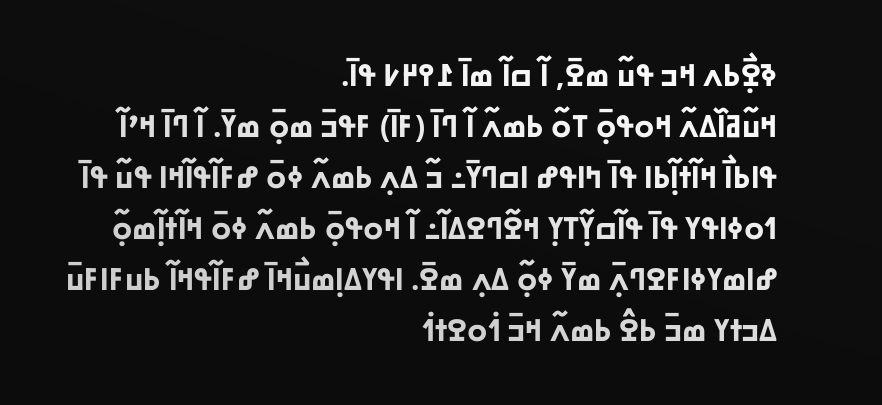ߢߐ߲߯ߕߍ ߞߏ ߟߎ߬ ߘߐ߫, ߊ߬ ߛߊ߬ ߘߊ߫ ߁߉߂߇ ߟߊ߫.
ߞߎ߬ߥߊ߰ߡߍ߬ ߞߋߟߋ߲߫ ߠߋ߬ ߕߘߍ߬ ߊ߬ ߣߊ߫ (ߓߊ߫) ߓߟߏ߫ ߘߋ߲߫ ߘߌ߫. ߊ߬ ߣߊ߫ ߞߴߊ߬ ߟߊߕߊ߯ ߞߊ߬ߙߊ߲߬ߕߊ ߟߊ߫ ߤߊߟߝ ߊߛߣߌ߫߸ ߏ߬ ߡߍ߲ ߕߘߍ߬ ߦߋ߫ ߝߓߊ߬ߟߊ߬ߞߊ ߟߎ߬ ߟߊ߫ ߗߋߦߊߟߌ ߟߊ߫ ߟߊ߬ߛߌ߲߬ߠߌ߲ ߞߐ߬ߣߐߡߊ߬߸ ߊ߬ ߞߋߟߋ߲߫ ߕߘߍ߬ ߦߋ߫ ߞߊ߬ߙߊ߲߬ߘߋ߲߬ ߝߊߘߌߦߊߓߐߣߍ߲߫ ߘߌ߫ ߦߋ߲߬ ߡߍ߲ ߘߐ߫. ߊߟߌߡߊ߲ߘߎ߯ߞߊ߫ ߝߓߊ߬ߟߞߊ߬ ߕߎߓߊߓߎ߫ ߡߏߙߌ ߘߏ߫ ߕߐ߮ ߕߘߍ߬ ߞߏ߫ ߗ߭ߋߐߙߗ߭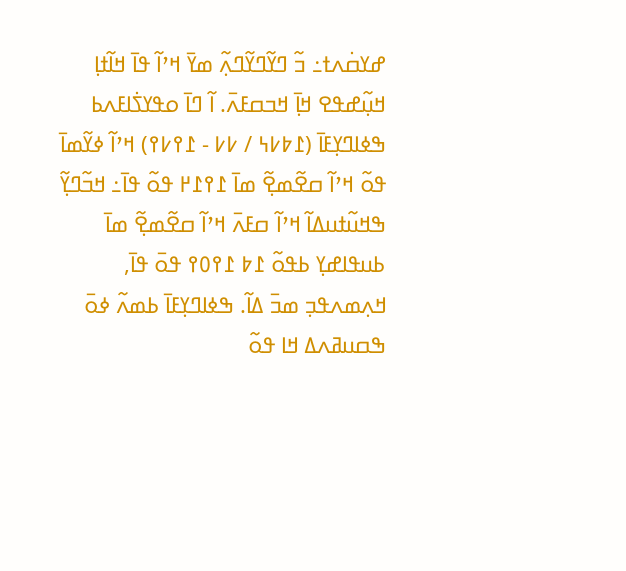ߝߌߛ߭ߍߙ߸ ߏ߬ ߣߌ߬ߣߌ߬ߣߍ߲߬ ߘߌ߫ ߞߴߊ߬ ߟߊ߫ ߞߊ߬ߙߊ߲ ߞߎ߲߬ߝߟߐ ߞߊ߲߫ ߞߏߛߓߍ߫. ߊ߬ ߣߊ߫ ߋߟߌߖ߭ߊߓߍߕ ߒߦߊߣߌ߲ߓߊ߫ (߁߈߇߆ / ߇߇ - ߁߉߇߉) ߞߴߊ߬ ߦߌ߬ߘߊ߫ ߟߋ߬ ߞߴߊ߬ ߛߐ߬ߘߐ߲߬ ߘߊ߫ ߁߉߁߂ ߟߋ߬ ߟߊ߫߸ ߞߏ߬ߣߌ߲߬ ߒߞߎ߬ߙߎߡߊ߬ ߞߴߊ߬ ߛߓߍ߫ ߞߴߊ߬ ߛߐ߬ߘߐ߲߬ ߘߊ߫ ߕߎߟߊߝߌ߲ ߕߟߋ߬ ߁߈ ߁߉߀߉ ߟߋ߫ ߟߊ߫, ߞߍ߲ߘߍߟߏ߲ ߘߏ߫ ߡߊ߬. ߒߦߊߣߌ߲ߓߊ߫ ߕߘߍ߬ ߦߋ߫ ߒߛߎߥߍߡ ߞߊ ߟߋ߬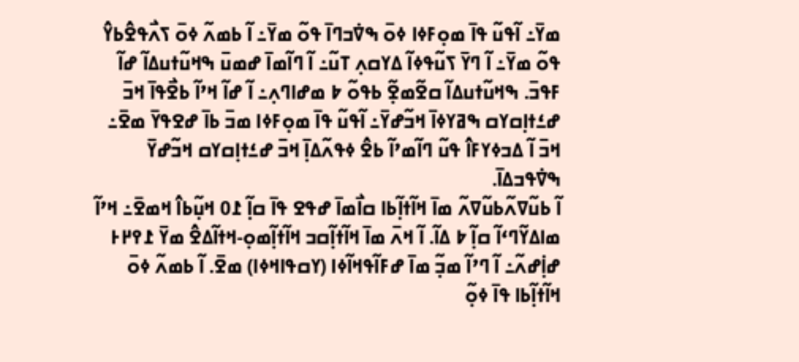ߘߌ߫߸ ߊ߬ߟߎ߬ ߟߊ߫ ߘߋ߲ߓߦߊ ߦߋ߫ ߒߜ߭ߏߣߊ߫ ߟߋ߬ ߘߌ߫߸ ߊ߬ ߕߘߍ߬ ߦߋ߫ ߖߍ߯ߟߐ߮ߕߌ߮ ߟߋ߬ ߘߌ߫߸ ߊ߬ ߣߌ߫ ߖߎ߬ߟߦߊ߬ ߡߌߛߍ߲ ߠߎ߬߸ ߊ߬ ߣߊ߬ߘߊ߫ ߝߘߎ߫ ߒߞߎ߬ߙߎߡߊ߬ ߝߊ߬ ߓߟߏ߫. ߒߞߎ߬ߙߎߡߊ߬ ߛߐ߬ߘߐ߲߬ ߕߟߋ߬ ߈ ߘߝߊߣߍ߲߸ ߊ߬ ߝߊ߬ ߞߴߊ߬ ߕߐ߯ߟߊ߫ ߞߏ߫ ߝߑߙߊ߲ߛߌߛ ߒߥߌߦߊ߫ ߞߏ߬ߝߌ߫߸ ߊ߬ߟߎ߬ ߟߊ߫ ߘߋ߲ߓߦߊ ߘߏ߫ ߕߊ߫ ߝߐߟߌ߫ ߘߐ߫߸ ߞߏ߫ ߊ߬ ߡߏߦߌߓߊ߮ ߟߎ߬ ߣߊ߬ߘߴߊ߬ ߕߐ߮ ߦߟߍ߬ߡߊ߲߫ ߞߏ߫ ߝߑߙߊ߲ߛߌߛ ߞߏ߬ߝߌ߫ ߒߜ߭ߟߏߡߊ߫.
ߊ߬ ߕߎ߬ߜߍ߬ߕߎ߬ߜߍ߬ ߘߊ߫ ߞߊ߬ߙߊ߲߬ߕߊ ߛߊ߯ߘߊ߫ ߝߟߐ ߟߊ߫ ߛߊ߲߬ ߁0 ߞߎ߲߬ߕߊ߮ ߞߘߐ߫߸ ߞߴߊ߬ ߘߊߡߌ߬ߣߵߊ߬ ߛߊ߲߬ ߈ ߡߊ߬. ߊ߬ ߞߍ߫ ߘߊ߫ ߞߊ߬ߙߊ߲߬ߛߏ ߞߊ߬ߙߊ߲߬ߘߋ߲-ߞߙߊ߬ߡߐ߮ ߘߌ߫ ߁߉߂߅ ߝߊ߲߭ߝߍ߬߸ ߊ߬ ߣߴߊ߬ ߘߏ߲߬ ߘߊ߫ ߝߓߊ߬ߟߞߊ߬ߦߊ (ߌߛߟߊߞߦߊ) ߘߐ߫. ߊ߬ ߕߘߍ߬ ߦߋ߫ ߞߊ߬ߙߊ߲߬ߕߊ ߟߊ߫ ߦߋ߲߬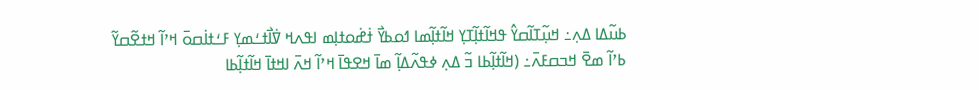ߕߎ߬ߡߊ ߡߍ߲߸ ߞߎ߲߬ߠߊ߬ߛߌ߮ ߟߞߊ߬ߙߊ߲߬ߠߌ߲ ߞߊ߬ߙߊ߲߬ߘߊ ߗߋߕߌ߯ ߙ߭ߝ߭ߋߙߊ߲ߘ ߊߟߍߞ ߜ߭ߊ߯ߙߑߘߌ߲ ߓߑߙߊ߭ߛߋ߫ ߞߴߊ߬ ߞߙߐ߬ߛߌ߬ ߕߴߊ߬ ߘߐ߫ ߞߏߛߓߍ߫߸ (ߞߊ߬ߙߊ߲߬ߕߊ ߏ߬ ߡߍ߲ ߦߟߍ߬ߡߊ߲߬ ߘߊ߫ ߞߐߟߊ߫ ߞߴߊ߬ ߞߍ߫ ߊߞߙߊ߫ ߞߊ߬ߙߊ߲߬ߕߊ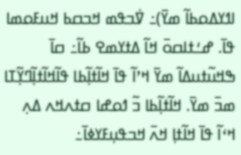ߊߗߌߡߋߕߊ߬ ߘߌ߫)߸ ߜ߭ߏߟߘ ߞߏߛߕ ߞߎߓߋߘߊ ߟߊ߫. ߝߑߙߊߛߋ߫ ߞߊ߬ ߡߙߌߘߐ ߕߊ߬߸ ߛߊ߫ ߒߞߎ߬ߙߎߡߊ߬ ߘߌ߫ ߞߴߊ߬ ߟߊ߫ ߞߊ߬ߙߊ߲߬ߕߊ ߟߊ߬ߞߊ߬ߙߊ߲߬ߣߌ߲߬ߠߊ ߘߏ߫ ߘߌ߫. ߞߊ߬ߙߊ߲߬ߕߊ ߏ߬ ߗߋߝߊ ߛߙߍߞߍ ߡߍ߲ ߞߵߊ߬ ߟߊ߫ ߞߊ߬ߙߊ߲ ߞߍ߫ ߞߏߟߎ߲ߓߌߦߊ߫߸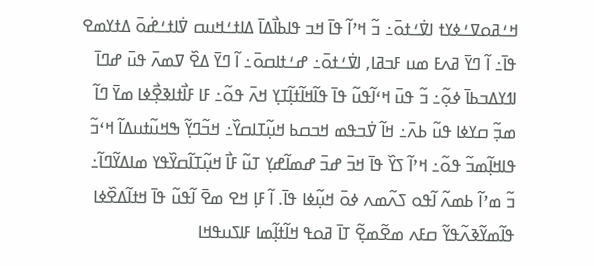ߞߑߥߋߜߑߦߌߙ ߊߜ߭ߑߙߋ߫߸ ߏ߬ ߞߴߊ߬ ߟߊ߫ ߞߏ ߟߊߕߊ߯ߡߊ߫ ߡߊߙߑߞߎߛ ߜ߭ߊߙߑߝ߭ߋ߫ ߡߙߌߘߐ ߟߊ߫߸ ߊ߬ ߣߌ߫ ߥߍߓ ߘߎ ߓߏߥߊ, ߊߜ߭ߑߙߋ߫߸ ߝߑߙߊߛߋ߫߸ ߊ߬ ߣߌ߫ ߡߐ߰ ߜߘߍ߫ ߟߎ߫ ߝߣߊ߫ ߊߗߌߡߏߕߊ߫ ߦߋ߲߬߸ ߏ߬ ߟߎ߫ ߞߵߊ߬ߟߎ߬ ߟߊ߫ ߟߊ߬ߞߊ߬ߙߊ߲߬ߠߌ߲ ߞߍ߫ ߟߋ߬߸ ߓߊ ߓߊ߯ߙߊߢߐ߲߯ߦߊ ߘߌ߫ ߣߊ߬ ߘߏ߲߬ ߛߌߦߊ ߟߎ߬ ߕߍ߫߸ ߞߊ߬ ߜ߭ߏߟߘ ߞߏߛߕ ߞߎ߲߬ߠߊߛߌ߰߸ ߞߏ߬ߣߌ߲߬ ߒߞߎ߬ߙߎߡߊ߬ ߞߵߏ߬ ߟߊߞߊ߲߬ߘߏ߬ ߟߋ߬߸ ߞߴߊ߬ ߖߌ߰ ߟߊ߫ ߞߏ߫ ߝߏ߫ ߝߘߊ߬ߝߌ߲ ߠߎ߬ ߓߊ߯ ߞߎ߲߬ߠߊ߬ߛߌ߰ߟߌ ߘߊߡߌ߬ߣߊ߬߸ ߏ߬ ߘߴߊ߬ ߕߘߍ߬ ߊ߬ߟߋ ߖߍ߬ߘߍ ߦߋ߫ ߞߎ߲߬ߦߊ ߟߊ߫. ߊ߬ ߓߊ߲ ߞߐ ߘߐ߫ ߊ߬ߟߎ߬ ߟߊ߫ ߞߙߊ߬ߡߐ߰ߦߊ ߟߊ߬ߘߌ߬ߢߍ߬ߟߌ߬ ߛߓߍ ߘߐ߬ߘߐ߲߬ ߠߊ߫ ߥߋߟ ߞߊ߬ߙߊ߲߬ߘߊ ߓߊߖߎߟߞߊ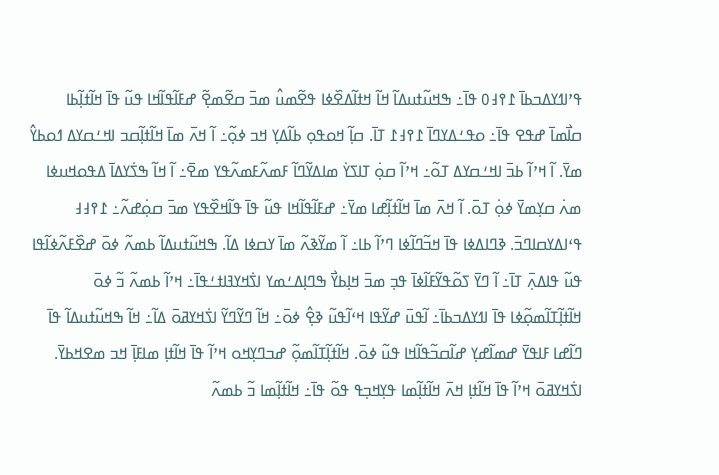ߟߴߊߗߌߡߏߕߊ߫ ߁߉߃߀ ߟߊ߫߸ ߒߞߎ߬ߙߎߡߊ߬ ߞߊ߬ ߞߙߊ߬ߡߐ߰ߦߊ ߟߐ߬ߘߎ߮ ߘߏ߫ ߛߐ߬ߘߐ߲߬ ߝߓߊ߬ߟߊ߬ߞߊ ߟߎ߬ ߟߊ߫ ߞߊ߬ߙߊ߲߬ߕߊ ߛߊ߯ߘߊ߫ ߝߟߐ ߟߊ߫߸ ߋߟߑߡߌߣߊ߫ ߁߉߃߁ ߠߊ߫. ߛߊ߲߬ ߞߋߟߋ߲ ߕߊ߬ߡߌ߲ ߞߏ ߦߋ߲߬߸ ߊ߬ ߞߍ߫ ߘߊ߫ ߞߊ߬ߙߊ߲߬ߛߏ ߊߞߑߛߌߡ ߗߋߕߌ߮ ߘߌ߫. ߊ߬ ߞߴߊ߬ ߕߏ߫ ߊߞߑߛߌߡ ߠߋ߬߸ ߞߴߊ߬ ߛߋ߲߭ ߠߊߖߌ߭ ߘߊߡߌ߬ߣߊ߬ ߓߘߍ߬ߓߘߍ߬ߟߌ ߘߐ߫߸ ߊ߬ ߞߊ߬ ߒߖ߭ߌߡߊ߫ ߡߟߋߞߎߦߊ ߘߍ߭ ߛߌ߲ߘߌ߫ ߦߋ߲߭ ߠߋ߫. ߊ߬ ߞߍ߫ ߘߊ߫ ߞߊ߬ߙߊ߲߬ߝߊ ߘߌ߫߸ ߝߓߊ߬ߟߊ߬ߞߊ ߟߎ߬ ߟߊ߫ ߟߊ߬ߞߐ߰ߟߌ ߘߏ߫ ߛߋ߲߭ߝߍ߬߸ ߁߉߃߃ ߟߵߊߡߌߛߊߣߏ߫. ߢߣߊߡߦߊ ߟߊ߫ ߞߏ߬ߣߊ߬ߦߊ ߣߴߊ߬ ߕߊ߸ ߊ߬ ߘߌ߬ߢߍ߬ ߘߊ߫ ߌߛߦߊ ߡߊ߬. ߒߞߎ߬ߙߎߡߊ߬ ߕߘߍ߬ ߦߋ߫ ߝߐ߰ߓߍ߬ߦߊ߬ߟߊ ߟߎ߬ ߟߊߡߍ߲߫ ߠߊ߫߸ ߊ߬ ߣߌ߫ ߖߋ߬ߟߌ߬ߓߊ߬ߦߊ߫ ߟߏ߲ ߘߏ߫ ߞߊ߲ߕߌ߯ ߒߣߊ߲ߡߑߘߌ ߊߖ߭ߞߌߔߊߙߑߟߊ߫߸ ߞߴߊ߬ ߕߘߍ߬ ߏ߬ ߦߋ߫ ߞߊ߬ߙߊ߲߬ߠߊ߬ߘߋ߲߬ߦߊ ߟߊ߫ ߊߗߌߡߏߕߊ߫߸ ߊ߬ߟߎ߫ ߝߌ߬ߟߊ ߞߵߊ߬ߟߎ߬ ߢߐ߲߮ ߦߋ߫߸ ߞߊ߬ ߣߌ߬ߣߌ߬ ߊߖ߭ߞߌߥߋ߫ ߡߊ߬߸ ߞߊ߬ ߒߞߎ߬ߙߎߡߊ߬ ߟߊ߫ ߣߊ߬ߝߊ ߓߊߟߌ߫ ߝߘߊ߬ߝߌ߲ ߝߊ߬ߛߏ߬ߟߊ߬ߞߊ ߟߎ߬ ߦߋ߫. ߞߊ߬ߙߊ߲߬ߠߊ߬ߘߋ߲߬ ߝߏߣߌ߲ߞߋ ߞߴߊ߬ ߟߊ߫ ߞߊ߬ߙߊ߲ ߘߊߓߊ߲߫ ߞߏ ߘߐߞߕߌ߫. ߊߖ߭ߞߌߥߋ߫ ߞߴߊ߬ ߟߊ߫ ߞߊ߬ߙߊ߲ ߞߍ߫ ߞߊ߬ߙߊ߲߬ߘߊ ߟߌ߲ߞߏ߲ߟ ߟߋ߬ ߟߊ߫߸ ߞߊ߬ߙߊ߲߬ߘߊ ߏ߬ ߕߘߍ߬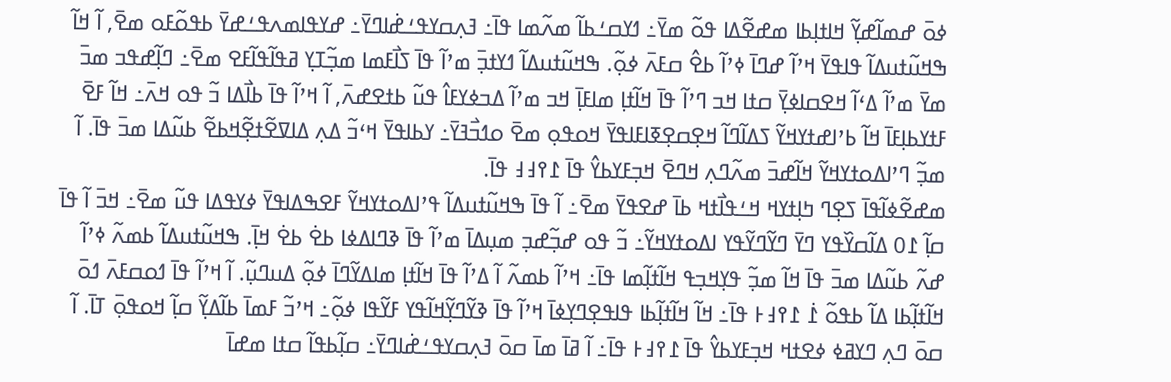ߦߋ߫ ߝߘߊ߬ߝߌ߲߬ ߞߊߙߊ߲ߕߊ ߘߝߐ߬ߡߊ ߟߋ߬ ߘߌ߫߸ ߗߌߛߑߕߊ߬ ߘߍ߬ߘߊ ߟߊ߫߸ ߔߍ߲ߛߌߟߑߝ߭ߊߣߌ߫߸ ߝߌߟߊߘߍߟߑߝߌ߫ ߕߟߋ߬ߓߋ ߘߐ߫, ߊ߬ ߞߊ߬ ߒߞߎ߬ߙߎߡߊ߬ ߟߊߟߌ߫ ߞߴߊ߬ ߝߣߊ߫ ߦߴߊ߬ ߕߐ߮ ߛߓߍ߫ ߦߋ߲߬. ߒߞߎ߬ߙߎߡߊ߬ ߗߌߙߏ߲߫ ߘߴߊ߬ ߟߊ߫ ߖߊ߯ߓߘߊ ߘߏ߲߬ߠߌ߲ ߥߟߊ߬ߟߊ߬ߓߐ ߘߐ߫߸ ߣߊ߲߬ߝߟߏ ߘߏ߫ ߘߌ߫ ߘߴߊ߬ ߡߵߊ߬ ߞߐߛߊߦߌ߲߫ ߛߙߊ ߞߏ ߣߴߊ߬ ߟߊ߫ ߞߊ߬ߙߊ߲ ߘߊߓߊ߲߫ ߞߏ ߘߴߊ߬ ߡߏߦߌߓߊ߮ ߟߎ߬ ߕߙߐߝߍ߫, ߊ߬ ߞߴߊ߬ ߟߊ߫ ߕߊ߯ߡߊ ߏ߬ ߟߋ ߞߍ߫߸ ߞߊ߬ ߓߐ߫ ߓߙߌߕߊ߲ߓߊ߫ ߞߊ߬ ߕߴߊߝߙߌߞߌ߬ ߖߡߊ߬ߣߊ߬ ߞߐ߲ߛߐ߲ߧߊߓߊߟߌ߫ ߞߋߟߋ߲ ߘߐ߫ ߋߗߏ߯ߔߌ߫߸ ߌߕߊߟߌ߫ ߞߵߏ߬ ߡߍ߲ ߡߊߜߐ߬ߙߐ߲߬ߞߕߐ߬ ߕߎ߬ߡߊ ߘߏ߫ ߟߊ߫. ߊ߬ ߘߏ߲߬ ߣߴߊߡߋߙߌߞߌ߬ ߞߊ߬ߝߏ߫ ߘߍ߬ߣߍ߲ ߞߣߐ߫ ߞߏ߲ߓߌߕߌ߮ ߟߊ߫ ߁߉߃߃ ߟߊ߫.
ߘߝߐ߬ߦߊ߬ߟߊ߫ ߖߐ߲ߣ ߤߊ߲ߙߌߞ ߞߑߟߊ߯ߙߞ ߕߊ߫ ߝߐߟߌ߫ ߘߐ߫߸ ߊ߬ ߟߊ߫ ߒߞߎ߬ߙߎߡߊ߬ ߟߴߊߡߋߙߌߞߌ߬ ߓߐߒߡߊߟߌ߫ ߦߌߟߡߊ ߟߎ߬ ߘߐ߫߸ ߞߏ߫ ߊ߬ ߟߊ߫ ߛߊ߲߬ ߁0 ߡߊ߬ߛߌ߰ߟߌ ߣߌ߫ ߣߌ߬ߣߌ߬ߟߌ ߊߡߋߙߌߞߌ߬߸ ߏ߬ ߟߋ ߝߏ߲߬ߝߏ߲ ߘߎ߲ߡߊ߫ ߘߴߊ߬ ߟߊ߫ ߢߣߊߡߦߊ ߕߐ߭ ߕߐ߭ ߞߊ߲߫. ߒߞߎ߬ߙߎߡߊ߬ ߕߘߍ߬ ߦߴߊ߬ ߝߍ߬ ߕߎ߬ߡߊ ߘߏ߫ ߟߊ߫ ߞߊ߬ ߘߏ߲߬ ߟߌ߲ߞߏ߲ߟ ߞߊ߬ߙߊ߲߬ߘߊ ߟߊ߫߸ ߞߴߊ߬ ߕߘߍ߬ ߊ߬ ߡߴߊ߬ ߟߊ߫ ߞߊ߬ߙߊ߲ ߘߊߡߌ߬ߣߊ߫ ߦߋ߲߬ ߡߎߣߎ߲߬. ߊ߬ ߞߴߊ߬ ߟߊ߫ ߗߋߛߓߍ߫ ߗߋ߫ ߞߊ߬ߙߊ߲߬ߕߊ ߡߊ߬ ߕߟߋ߬ ߁߭ ߁߉߃߅ ߟߊ߫߸ ߞߊ߬ ߞߊ߬ߙߊ߲߬ߕߊ ߟߊߟߐ߲ߣߌ߲ߦߊ߫ ߞߴߊ߬ ߟߊ߫ ߢߌ߬ߣߌ߲߬ߞߊ߬ߟߌ ߓߌ߬ߟߊ ߦߋ߲߬߸ ߞߴߏ߬ ߓߘߊ߫ ߕߊ߬ߡߌ߲߬ ߛߊ߲߬ ߞߋߟߋ߲߫ ߠߊ߫. ߊ߬ ߛߋ߫ ߣߍ߲ ߣߌߥߦ ߦߐߙߞ ߞߏ߲ߓߌߕߌ߮ ߟߊ߫ ߁߉߃߅ ߟߊ߫߸ ߊ߬ ߥߊ߫ ߘߊ߫ ߛߋ߫ ߔߍ߲ߛߌߟߑߝ߭ߊߣߌ߫߸ ߛߊ߲߬ߕߟߊ߬ ߛߙߊ ߘߝߊ߫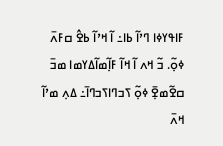ߓߊߟߌߦߊ ߣߴߊ߬ ߕߊ߸ ߊ߬ ߞߴߊ߬ ߕߐ߮ ߛߓߍ߫ ߦߋ߲߬. ߏ߬ ߞߍ ߊ߬ ߞߊ߬ ߓߊ߲߬ߘߊ߬ߡߌߘߊ ߘߏ߫ ߛߐ߬ߘߐ߲߫ ߦߋ߲߬ ߖߏߣߊߖߏߣߊ߫߸ ߡߍ߲ ߘߴߊ߬ ߞߍ߫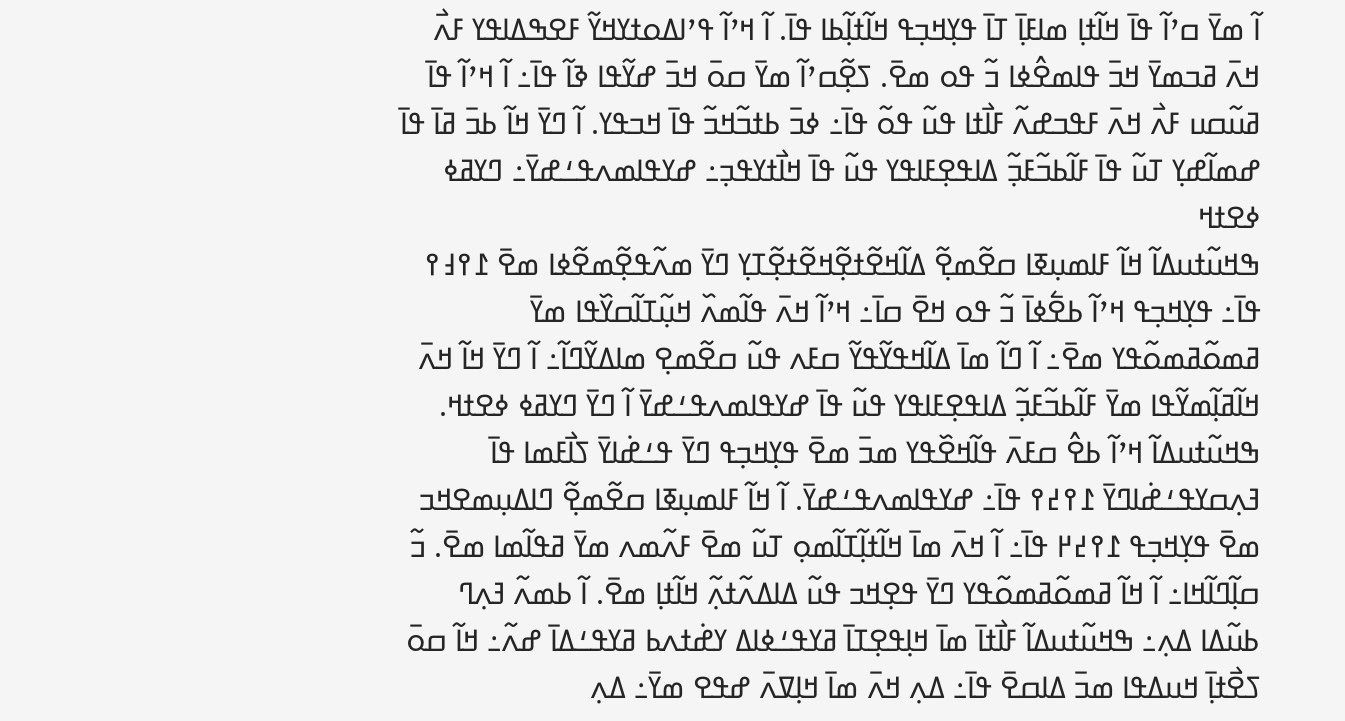ߊ߬ ߘߌ߫ ߛߴߊ߬ ߟߊ߫ ߞߊ߬ߙߊ߲ ߘߊߓߊ߲߫ ߠߊ߫ ߟߌ߲ߞߏ߲ߟ ߞߊ߬ߙߊ߲߬ߕߊ ߟߊ߫. ߊ߬ ߞߴߊ߬ ߟߴߊߡߋߙߌߞߌ߬ ߓߐߒߡߊߟߌ ߓߍ߯ ߞߍ߫ ߥߏߘߌ߫ ߞߏ߫ ߟߊߘߐ߮ߦߊ ߏ߬ ߟߋ ߘߐ߫. ߖߐ߲߬ߛߴߊ߬ ߘߌ߫ ߛߋ߫ ߞߏ߫ ߝߌ߬ߟߊ ߢߊ߬ ߟߊ߫߸ ߊ߬ ߞߴߊ߬ ߟߊ߫ ߥߎ߬ߛߎ ߓߍ߯ ߞߍ߫ ߓߟߏߝߍ߬ ߓߊ߯ߙߊ ߟߎ߬ ߟߋ߬ ߟߊ߫߸ ߦߏ߫ ߕߙߏ߬ߞߏ߬ ߟߊ߫ ߞߏߟߌ. ߊ߬ ߣߌ߫ ߞߊ߬ ߕߏ߫ ߥߊ߫ ߟߊ߫ ߝߘߊ߬ߝߌ߲ ߠߎ߬ ߟߊ߫ ߓߊ߬ߕߏ߬ߓߏ߲߬ ߡߊߟߐ߲ߓߊߟߌ ߟߎ߬ ߟߊ߫ ߞߊ߯ߙߌߟߏ߲߸ ߝߌߟߊߘߍߟߑߝߌ߫߸ ߣߌߥߦ ߦߐߙߞ
ߒߞߎ߬ߙߎߡߊ߬ ߞߊ߬ ߓߊߘߎ߲ߧߊ ߛߐ߬ߘߐ߲߬ ߡߊ߬ߞߐ߬ߙߐ߲߬ߞߐ߬ߙߐ߲߬ߠߌ߲ ߣߌ߫ ߘߍ߬ߟߐ߲߬ߘߐ߬ߦߊ ߘߐ߫ ߁߉߃߉ ߟߊ߫߸ ߟߌ߲ߞߏ߲ߟ ߞߴߊ߬ ߕߐ߱ߦߊ߫ ߏ߬ ߟߋ ߞߐ߫ ߛߊ߫߸ ߞߴߊ߬ ߞߍ߫ ߟߊ߬ߘߍ߰ ߞߎ߲߬ߠߊ߬ߛߌ߰ߟߊ ߘߌ߫ ߥߘߋ߬ߥߘߋ߬ߟߌ ߘߐ߫߸ ߊ߬ ߣߊ߬ ߘߊ߫ ߡߊ߬ߞߟߌ߬ߟߌ߬ ߛߓߍ ߟߎ߬ ߛߐ߬ߘߐ߲ ߘߊߡߌ߬ߣߊ߬߸ ߊ߬ ߣߌ߫ ߞߊ߬ ߞߍ߫ ߞߊ߬ߥߊ߲߬ߘߌ߬ߟߊ ߘߌ߫ ߓߊ߬ߕߏ߬ߓߏ߲߬ ߡߊߟߐ߲ߓߊߟߌ ߟߎ߬ ߟߊ߫ ߝߌߟߊߘߍߟߑߝߌ߫ ߊ߬ ߣߌ߫ ߣߌߥߦ ߦߐߙߞ. ߒߞߎ߬ߙߎߡߊ߬ ߞߴߊ߬ ߕߐ߮ ߛߓߍ߫ ߟߊ߬ߞߐ߰ߟߌ ߘߏ߫ ߘߐ߫ ߟߌ߲ߞߏ߲ߟ ߣߌ߫ ߟߑߝ߭ߊߌ߫ ߖߊ߯ߓߘߊ ߟߊ߫ ߔߍ߲ߛߌߟߑߝ߭ߊߣߌ߫ ߁߉߄߉ ߟߊ߫߸ ߝߌߟߊߘߍߟߑߝߌ߫. ߊ߬ ߞߊ߬ ߓߊߘߎ߲ߧߊ ߛߐ߬ߘߐ߲߬ ߣߊߡߎ߲ߘߐߞߏ ߘߐ߫ ߟߌ߲ߞߏ߲ߟ ߁߉߄߂ ߟߊ߫߸ ߊ߬ ߞߍ߫ ߘߊ߫ ߞߊ߬ߙߊ߲߬ߠߊ߬ߘߋ߲ ߠߎ߬ ߘߐ߫ ߓߍ߬ߘߍ ߘߌ߫ ߥߟߊ߬ߘߊ ߘߐ߫. ߏ߬ ߛߊ߲߬ߣߊ߬ߞߊ߸ ߊ߬ ߞߊ߬ ߥߘߋ߬ߥߘߋ߬ߟߌ ߣߌ߫ ߟߐ߲ߞߏ ߟߎ߬ ߡߊߡߍ߬ߙߍ߲߬ ߞߊ߬ߙߊ߲ ߘߐ߫. ߊ߬ ߕߘߍ߬ ߔߍ߲ߣ ߕߎ߬ߡߊ ߡߍ߲߸ ߒߞߎ߬ߙߎߡߊ߬ ߓߊ߯ߙߊ߫ ߘߊ߫ ߞߊ߲ߟߐ߲ߠߊ߫ ߥߌߟߑߦߊߡ ߌߝ߭ߙߍߕ ߥߌߟߑߡߊ߫ ߝߍ߬߸ ߞߊ߬ ߛߋ߫ ߖߐ߯ߙߊ߲߫ ߞߎߡߟߊ ߘߏ߫ ߡߊߛߐ߫ ߟߊ߫߸ ߡߍ߲ ߞߍ߫ ߘߊ߫ ߞߊ߲ߜߍ߫ ߝߟߐ ߘߌ߫߸ ߡߍ߲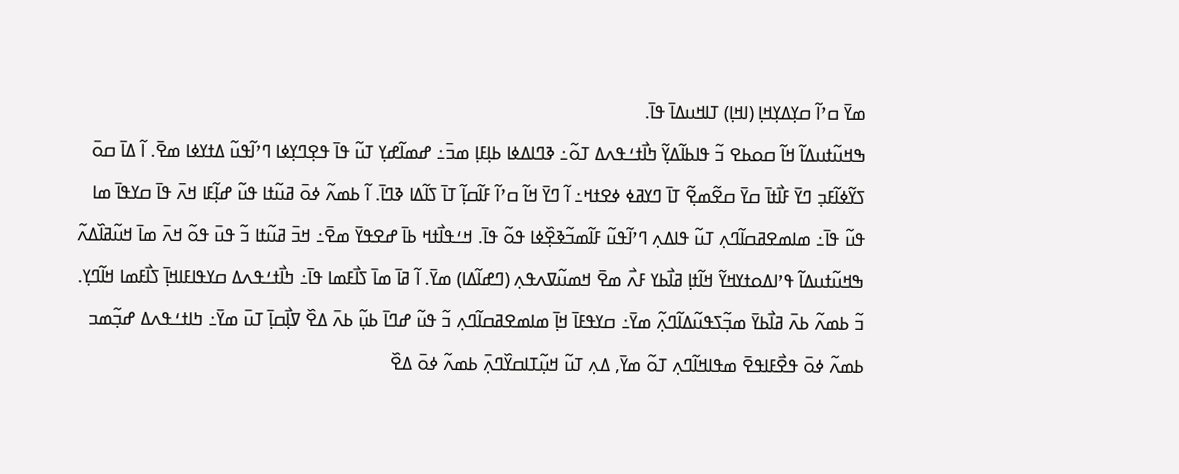ߘߌ߫ ߛߴߊ߬ ߛߌ߲ߡߌ߲ߞߊ߲ (ߊߞߊ߲) ߠߊߞߎߡߊ߫ ߟߊ߫.
ߒߞߎ߬ߙߎߡߊ߬ ߞߊ߬ ߛߋߕߐ ߏ߬ ߟߊߕߊ߬ߡߌ߲߬ ߤߊ߯ߙߑߟߍߡ ߠߋ߬߸ ߢߣߊߡߦߊ ߕߊ߲ߓߊ߲ ߘߏ߫߸ ߝߘߊ߬ߝߌ߲ ߠߎ߬ ߟߊ߫ ߟߐ߲ߣߌ߲ߦߊ ߣߴߊ߬ߟߎ߬ ߡߙߌߦߊ ߘߐ߫. ߊ߬ ߡߊ߫ ߛߋ߫ ߖߌ߬ߦߊ߬ߓߏ߲ ߣߌ߫ ߓߊ߯ߙߊ߫ ߛߌ߫ ߛߐ߬ߘߐ߲߬ ߠߊ߫ ߣߌߥߦ ߦߐߙߞ߸ ߊ߬ ߣߌ߫ ߞߊ߬ ߛߴߊ߬ ߓߊ߬ߛߊ߲߬ ߠߊ߫ ߖߊ߬ߡߊ ߢߣߊ߫. ߊ߬ ߕߘߍ߬ ߦߋ߫ ߥߎ߬ߙߊ ߟߎ߬ ߝߊ߲߬ߓߊ ߞߍ߫ ߟߊ߫ ߛߌߟߊ߫ ߘߊ ߟߎ߬ ߟߊ߫߸ ߘߊߘߐߥߛߊ߬ߣߍ߲ ߠߎ߬ ߟߊߡߍ߲ ߣߴߊ߬ߟߎ߬ ߓߊ߬ߘߏ߬ߢߐ߲߰ߦߊ ߟߋ߬ ߟߊ߫. ߞߑߟߊ߯ߙߞ ߕߊ߫ ߝߐߟߌ߫ ߘߐ߫߸ ߞߏ߫ ߥߎ߬ߙߊ ߏ߬ ߟߎ߫ ߟߋ߬ ߞߍ߫ ߘߊ߫ ߞߎ߬ߥߊ߰ߡߍ߬ ߒߞߎ߬ߙߎߡߊ߬ ߟߴߊߡߋߙߌߞߌ߬ ߞߊ߬ߙߊ߲ ߥߊ߯ߕߌ ߓߍ߯ ߘߐ߫ ߞߘߎ߬ߜߍߟߍ߲ (ߣߝߊ߬ߡߊ) ߘߌ߫. ߊ߬ ߥߊ߫ ߘߊ߫ ߖߊ߯ߓߘߊ ߟߊ߫߸ ߤߊ߯ߙߑߟߍߡ ߛߌߟߊߓߊߞߊ߲߫ ߖߊ߯ߓߘߊ ߞߊ߬ߣߌ߲. ߏ߬ ߕߘߍ߬ ߕߍ߫ ߥߊ߯ߕߌ߫ ߘߏ߲߬ߖߟߎ߬ߡߊ߬ߣߍ߲߬ ߘߌ߫߸ ߛߌߟߓߊ߫ ߞߊ߲߫ ߘߊߘߐߥߛߊ߬ߣߍ߲ ߏ߬ ߟߎ߬ ߝߣߊ߫ ߕߎ߲߬ ߕߍ߫ ߡߐ߰ ߜߊ߲߯ߛߊ߲߫ ߠߎ߫ ߘߌ߫߸ ߤߊߙߑߟߍߡ ߝߏ߲߬ߘߏ ߕߘߍ߬ ߦߋ߫ ߟߐ߯ߓߊߟߐ߫ ߘߟߊߞߊ߬ߣߍ߲ ߠߋ߬ ߘߌ߫, ߡߍ߲ ߠߎ߬ ߞߎ߲߬ߠߊߛߌ߰ߣߍ߲߫ ߕߘߍ߬ ߦߋ߫ ߡߐ߰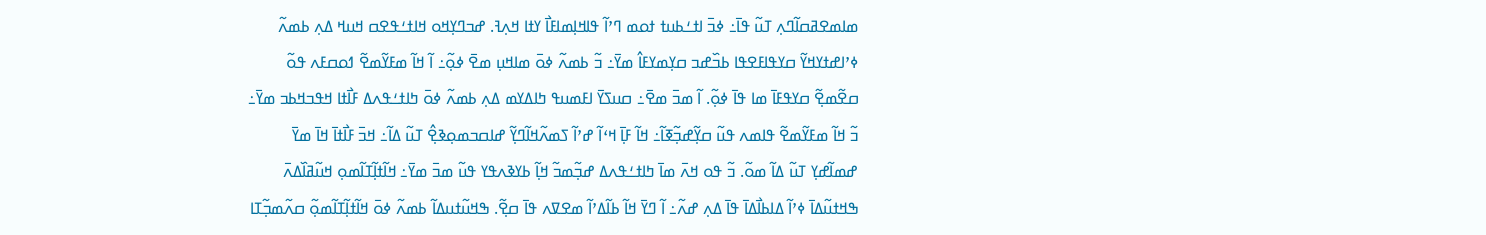ߘߊߘߐߥߛߊ߬ߣߍ߲ ߠߎ߬ ߟߊ߫߸ ߦߏ߫ ߊߙߑߕߎߙ ߙߋߘ ߣߴߊ߬ ߟߊߞߊ߲ߘߊߓߊ߯ ߌߙߊ ߞߍ߲ߔ. ߝߏߣߌ߲ߞߋ ߞߊߙߑߟߐߛ ߞߎߞ ߡߍ߲ ߕߘߍ߬ ߦߴߊߝߙߌߞߌ߬ ߛߌߟߊߓߐߟߊ ߕߏ߰ߝߏ ߛߌ߲ߘߌߓߊ߮ ߘߌ߫߸ ߏ߬ ߕߘߍ߬ ߦߋ߫ ߘߊߞߎ߲ ߘߐ߫ ߦߋ߲߬߸ ߊ߬ ߞߊ߬ ߘߓߌ߬ߘߐ߬ ߗߋߛߓߍ ߟߋ߬ ߛߐ߬ߘߐ߲߬ ߛߌߟߓߊ߫ ߘߊ ߟߊ߫ ߦߋ߲߬. ߊ߬ ߘߏ߫ ߘߐ߫߸ ߛߎߖߌ߫ ߊߓߘߎߟ ߤߊߡߌߘ ߡߍ߲ ߕߘߍ߬ ߦߋ߫ ߤߊߙߑߟߍߡ ߓߊ߯ߙߊ ߞߟߏߞߕߏ ߘߌ߫߸ ߏ߬ ߞߊ߬ ߘߓߌ߬ߘߐ߬ ߟߊߘߍ ߟߎ߬ ߛߌ߲߬ߝߏ߲߬ߧߊ߬߸ ߞߊ߬ ߓߊ߲߫ ߞߵߊ߬ ߝߴߊ߬ ߖߘߍ߬ߞߊ߬ߣߌ߲߬ ߝߊߛߏߘߋ߲ߢߐ߲߮ ߠߎ߬ ߡߊ߬߸ ߞߏ߫ ߓߊ߯ߙߊ߫ ߞߊ߫ ߘߌ߫ ߝߘߊ߬ߝߌ߲ ߠߎ߬ ߡߊ߬ ߘߋ߬. ߏ߬ ߟߋ ߞߍ߫ ߘߊ߫ ߤߊߙߑߟߍߡ ߝߏ߲߬ߘߏ߬ ߞߊ߲߬ ߕߌߢߍߟߌ ߟߎ߬ ߘߏ߫ ߘߌ߫߸ ߞߊ߬ߙߊ߲߬ߠߊ߬ߘߋ߲ ߞߎ߬ߥߊ߰ߡߍ߫ ߒߞߙߎ߬ߡߊ߫ ߦߴߊ߬ ߡߊߕߊ߯ߡߊ߫ ߟߊ߫ ߡߍ߲ ߝߍ߬߸ ߊ߬ ߣߌ߫ ߞߊ߬ ߕߊ߬ߡߴߊ߬ ߘߐߜߍ ߟߊ߫ ߛߐ߲߬. ߒߞߎ߬ߙߎߡߊ߬ ߕߘߍ߬ ߦߋ߫ ߞߊ߬ߙߊ߲߬ߠߊ߬ߘߋ߲߬ ߛߍ߬ߘߏ߲߬ߠߊ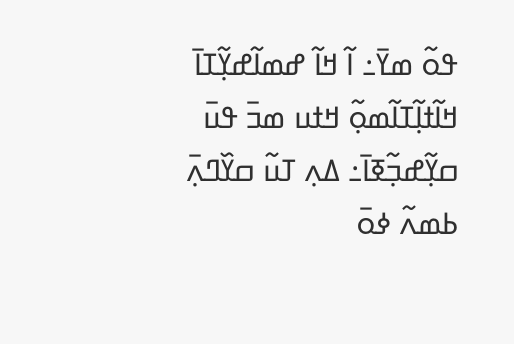ߟߋ߬ ߘߌ߫߸ ߊ߬ ߞߊ߬ ߝߘߊ߬ߝߌ߲߬ߠߊ߫ ߞߊ߬ߙߊ߲߬ߠߊ߬ߘߋ߲߬ ߞߙߎ ߘߏ߫ ߟߎ߫ ߛߌ߲߬ߝߏ߲߬ߧߊ߫߸ ߡߍ߲ ߠߎ߬ ߛߌ߰ߣߍ߲߫ ߕߘߍ߬ ߦߋ߫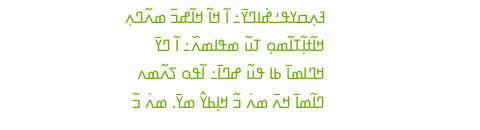ߔߍ߲ߛߌߟߑߝ߭ߊߣߌ߫߸ ߊ߬ ߞߊ߬ ߞߊ߬ߝߏ߫ ߘߍ߬ߣߍ߲ ߞߊ߬ߙߊ߲߬ߠߊ߬ߘߋ߲ ߠߎ߬ ߘߟߊߘߍ߰߸ ߊ߬ ߣߌ߫ ߞߣߊߘߊ߫ ߕߊ ߟߎ߬ ߝߣߊ߫߸ ߊ߬ߟߋ ߖߍ߬ߘߍ ߣߊ߬ߘߊ߫ ߞߍ߫ ߘߍ߭ ߏ߬ ߞߊ߲ߕߌ߮ ߘߌ߫. ߘߍ߭ ߏ߬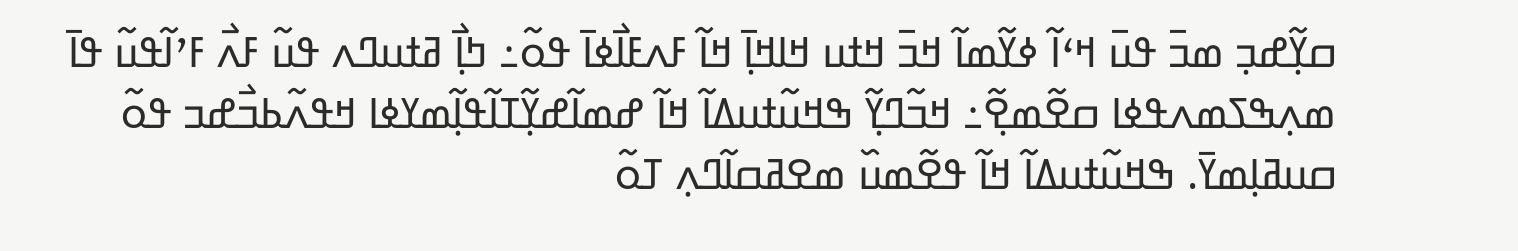ߛߌ߲߬ߝߏ߲ ߘߏ߫ ߟߎ߫ ߞߵߊ߬ ߦߌ߬ߘߊ߬ ߞߏ߫ ߞߙߎ ߞߊߞߊ߲߫ ߞߊ߬ ߓߍߓߊ߯ߦߊ߫ ߟߋ߬߸ ߤߊ߲߯ ߥߙߎߣߍ ߟߎ߬ ߓߍ߯ ߓߴߊ߬ߟߎ߬ ߟߊ߫ ߘߍ߲ߒߖߘߍߟߦߊ ߛߐ߬ߘߐ߲߬߸ ߞߏ߬ߣߌ߲߬ ߒߞߎ߬ߙߎߡߊ߬ ߞߊ߬ ߝߘߊ߬ߝߌ߲߬ߠߊ߬ߟߊ߲߬ߘߌߦߊ ߞߟߍ߬ߕߏ߯ߝߏ ߟߋ߬ ߛߎߥߊ߲ߘߌ߫. ߒߞߎ߬ߙߎߡߊ߬ ߞߊ߬ ߟߐ߬ߘߎ߰ ߘߐߥߛߊ߬ߣߍ߲ ߠߋ߬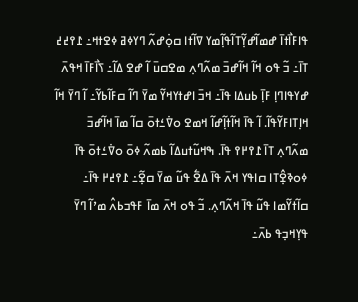ߟߊߓߊ߯ߙߊ߫ ߝߘߊ߬ߝߌ߲߬ߠߊ߬ߟߊ߲߬ߘߌ ߜߊ߬ߙߊ ߛߋ߲߭ߝߍ߬ ߣߌߦߥ ߦߐߙߞ߸ ߁߉߄߄ ߠߊ߫߸ ߏ߬ ߟߋ ߞߊ߬ ߞߊ߬ߝߏ߫ ߘߍ߬ߣߍ߲ ߘߐߛߎ߫ ߊ߬ ߝߐ ߡߊ߬߸ ߖߊ߯ߓߊ߫ ߞߟߍ߫ ߝߌߟߊߣߊ߲ ߓߊ߲߫ ߕߎߡߊ ߟߊ߫߸ ߞߏ߫ ߊߝߙߌߞߌ߬ ߘߌ߫ ߣߊ߬ ߛߓߊ߬ߕߌ߬߸ ߊ߬ ߣߌ߫ ߞߊ߬ ߞߊ߲ߠߊߓߌ߬ߟߊ߬. ߊ߬ ߟߊ߫ ߞߊ߬ߙߊ߲߬ߝߊ߬ ߞߘߐ ߋߜ߭ߑߙߋ߫ ߛߊ߬ ߘߊ߫ ߞߊ߬ߝߏ߫ ߘߍ߬ߣߍ߲ ߠߊ߫ ߁߉߂߉ ߟߊ߫. ߒߞߎ߬ߙߎߡߊ߬ ߕߘߍ߬ ߦߋ߫ ߋߜ߭ߑߙߋ߫ ߟߊ߫ ߦߋߢߐ߲߮ߠߊ ߛߊߟߌ ߞߍ߫ ߟߊ߫ ߡߐ߱ ߟߎ߬ ߘߌ߫ ߛߐ߲߬߸ ߁߉߄߂ ߟߊ߫߸ ߛߊ߬ߙߌ߬ߘߊ ߟߎ߬ ߟߊ߫ ߞߍ߬ߣߍ߲. ߏ߬ ߟߋ ߞߍ߫ ߘߊ߫ ߓߟߏߕߍ߮ ߘߴߊ߬ ߣߌ߫ ߟߌ߲ߞߏ߲ߟ ߕߍ߫߸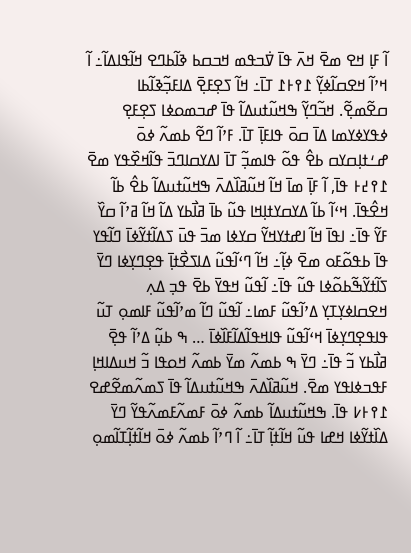ߊ߬ ߓߊ߲ ߞߐ ߘߐ߫ ߞߍ߫ ߟߊ߫ ߜ߭ߏߟߘ ߞߏߛߕ ߢߊ߬ߕߣߐ ߞߊ߬ߟߊߡߊ߬߸ ߊ߬ ߞߴߊ߬ ߞߐߛߊ߬ߦߌ߲߬ ߁߉߅߁ ߠߊ߫߸ ߞߊ߬ ߖߐ߲ߓߐ߲߫ ߡߊߓߏ߲߬ߢߊ߬ߕߊ ߛߐ߬ߘߐ߲߬. ߞߏ߬ߣߌ߲߬ ߒߞߎ߬ߙߎߡߊ߬ ߟߊ߫ ߝߏߘߋߦߊ ߖߐ߲ߓߐ߲ ߦߟߌߦߌߘߊ ߡߊ߫ ߛߋ߫ ߟߊߓߊ߲߫ ߠߊ߫. ߓߴߊ߬ ߣߐ߬ ߕߘߍ߬ ߦߋ߫ ߝߑߙߊ߲ߛߌߛ ߕߐ߮ ߟߋ߬ ߟߊߘߏ߲߬ ߠߊ߫ ߊߡߌߛߊߣߏ߫ ߟߊ߬ߞߐ߰ߟߌ ߘߐ߫ ߁߉߄߅ ߟߊ߫, ߊ߬ ߓߊ߲߫ ߘߊ߫ ߞߊ߬ ߞߎ߬ߥߊ߰ߡߍ߫ ߒߞߎ߬ߙߎߡߊ߬ ߕߐ߮ ߕߊ߬ ߞߐ߮ߟߊ߫. ߞߵߊ߬ ߕߊ߬ ߡߌߛߌߙߊ߲ߞߊ ߟߎ߬ ߕߊ߫ ߥߊ߯ߕߌ ߡߊ߬ ߞߊ߬ ߥߴߊ߬ ߛߌ߰ ߓߌ߬ ߟߊ߫߸ ߊߟߊ߫ ߞߊ߬ ߊߝߙߌߞߌ߬ ߛߌߦߊ ߘߏ߫ ߟߎ߫ ߖߡߊ߬ߙߌ߬ߦߊ߫ ߣߊ߬ߟߌ ߟߊ߫ ߕߟߋ߬ߓߋ ߘߐ߫ ߦߊ߲߬߸ ߞߊ߬ ߣߵߊ߬ߟߎ߬ ߡߊߖߐ߯ߙߊ߲߫ ߟߐ߲ߣߌ߲ߦߊ ߣߌ߫ ߖߊ߬ߙߌ߬ߒ߬ߕߋ߬ߦߊ ߟߎ߬ ߟߊ߫߸ ߊ߬ߟߎ߬ ߞߟߌ߫ ߕߐ߫ ߟߏ߲ ߡߍ߲ ߞߐߛߊߦߌ߲ߠߌ߲ ߡߴߊ߬ߟߎ߬ ߓߘߊ߸ ߊ߬ߟߎ߬ ߣߊ߬ ߘߴߊ߬ߟߎ߬ ߓߊߘߋ߲ ߠߎ߬ ߟߊߟߐ߲ߣߌ߲ߦߊ߫ ߞߵߊ߬ߟߎ߬ ߟߊߞߟߊ߬ߡߊ߬ߓߊ߰ߦߊ߫ … ߒ ߕߎ߲߬ ߡߴߊ߬ ߟߐ߲߫ ߥߊ߯ߕߌ ߏ߬ ߟߊ߫߸ ߣߌ߫ ߒ ߕߘߍ߬ ߘߌ߫ ߕߘߍ߬ ߞߋߟߊ ߏ߬ ߞߎߡߊߞߊ߲ ߓߟߏߦߊߟߌ ߘߐ߫. ߞߎ߬ߥߊ߰ߡߍ߫ ߒߞߎ߬ߙߎߡߊ߬ ߟߊ߫ ߖߘߍ߬ߘߐ߬ߝߐ ߁߉߅߇ ߟߊ߫. ߒߞߎ߬ߙߎߡߊ߬ ߕߘߍ߬ ߦߋ߫ ߓߘߍ߬ߓߘߍ߬ߟߌ߬ ߣߌ߫ ߡߊ߰ߙߌ߬ߦߊ ߞߝߊ ߟߎ߬ ߞߊ߬ߙߊ߲߬ ߠߊ߫߸ ߊ߬ ߣߴߊ߬ ߕߘߍ߬ ߦߋ߫ ߞߊ߬ߙߊ߲߬ߠߊ߬ߘߋ߲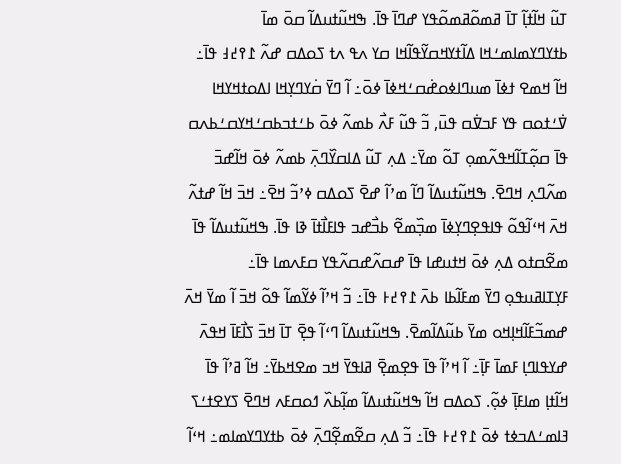ߠߎ߬ ߞߊ߬ߙߊ߲߬ ߠߊ߫ ߥߘߋ߬ߥߘߋ߬ߟߌ ߝߣߊ߫ ߟߊ߫. ߒߞߎ߬ߙߎߡߊ߬ ߛߋ߫ ߘߊ߫ ߕߙߌߣߌߘߊߘߑߞߊ ߡߊ߬ߙߌߞߛߌ߬ߟߊ߬ߞߊ ߛߌ ߍߟ ߍߙ ߖߋߡߛ ߝߍ߬ ߁߉߄߃ ߟߊ߫߸ ߞߊ߬ ߞߘߐ ߙߦߊ߫ ߘߎߣߊߦߋߝ߭ߛߑߞߦߊ߫ ߦߋ߫߸ ߊ߬ ߣߌ߫ ߛ߭ߌߣߌ߲ߞߊ ߊߡߋߙߞߌߞߊ ߜ߭ߑߙߋߛ ߟߌ ߓߏߜ߭ߛ ߟߎ߫, ߏ߬ ߟߎ߬ ߓߍ߯ ߕߘߍ߬ ߦߋ߫ ߕߑߙߏߕߛߑߞߌߛߑߕߍߛ ߟߊ߫ ߛߋ߲߬ߠߊ߬ߞߟߍ߬ߘߋ߲ ߠߋ߬ ߘߌ߫߸ ߡߍ߲ ߠߎ߬ ߡߊߛߌ߰ߣߍ߲߫ ߕߘߍ߬ ߦߋ߫ ߞߊ߬ߝߏ߫ ߘߍ߬ߣߍ߲ ߞߣߐ߫. ߒߞߎ߬ߙߎߡߊ߬ ߣߊ߬ ߘߴߊ߬ ߝߐ߫ ߖߋߡߛ ߦߴߏ߬ ߞߐ߫߸ ߞߏ߫ ߞߊ߬ ߝߙߍ߬ ߞߍ߫ ߞߵߊ߬ߟߋ߬ ߟߊߟߐ߲ߣߌ߲ߦߊ߫ ߘߏ߲߰ߘߐ߬ ߕߏ߯ߝߏ ߟߊߓߊ߯ߙߊ߫ ߢߊ ߟߊ߫. ߒߞߎ߬ߙߎߡߊ߬ ߟߊ߫ ߘߐ߬ߛߙߋ ߡߍ߲ ߦߋ߫ ߞߙߎߝߊ ߟߊ߫ ߝߛߍ߬ߝߛߍ߬ߟߌ ߛߓߍߘߊ ߟߊ߫߸ ߓߌ߲ߠߊߥߎߟߋ߲ ߣߌ߫ ߘߓߊ߬ߕߊ ߕߍ߫ ߁߉߄߅ ߟߊ߫߸ ߏ߬ ߞߴߊ߬ ߦߌ߬ߘߊ߬ ߟߋ߬ ߞߏ߫ ߊ߬ ߘߌ߫ ߞߍ߫ ߝߘߏ߬ߓߊ߬ߞߊ߲ߞߋ ߘߌ߫ ߕߎ߬ߡߊ߬ߘߐ߫. ߒߞߎ߬ߙߎߡߊ߬ ߣߵߊ߬ ߟߐ߲߫ ߠߊ߫ ߞߏ߫ ߖߊ߯ߓߊ߫ ߞߟߍ߫ ߝߌߟߊߣߊ߲ ߓߘߊ߫ ߓߊ߲߫߸ ߊ߬ ߞߴߊ߬ ߟߊ߫ ߟߐ߲ߘߐ߲߫ ߥߊߟߌ߫ ߞߏ ߘߐߞߕߌ߫߸ ߞߊ߬ ߥߴߊ߬ ߟߊ߫ ߞߊ߬ߙߊ߲ ߘߊߓߊ߲߫ ߦߋ߲߬. ߖߋߡߛ ߞߊ߬ ߒߞߎ߬ߙߎߡߊ߬ ߘߊ߲߬ߕߍ߰ ߗߋߛߓߍ ߞߣߐ߫ ߖߌߐߙߑߖ ߔߊߘߑߡߏߦߙ ߦߋ߫ ߁߉߄߅ ߟߊ߫߸ ߏ߬ ߡߍ߲ ߛߐ߬ߘߐ߲߬ߣߍ߲߫ ߦߋ߫ ߕߙߌߣߌߘߊߘ߸ ߞߵߊ߬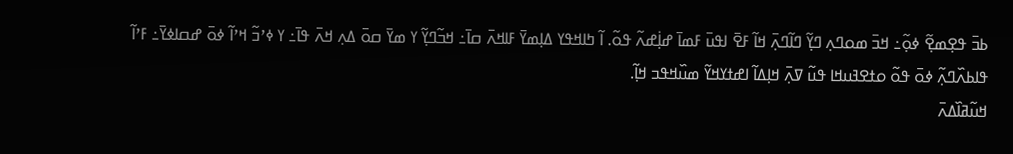ߕߏ߫ ߟߐ߲ߘߐ߲߬ ߦߋ߲߬߸ ߞߏ߫ ߘߋߣߍ߲ ߣߌ߲߬ ߣߊ߬ߣߍ߲߫ ߞߊ߬ ߓߐ߫ ߊߟߎ߫ ߓߘߊ߫ ߝߊ߲߭ߝߍ߬ ߟߋ߬. ߊ߬ ߤߊߞߟߌ ߡߊ߲ߘߌ߫ ߓߊߞߍ߫ ߛߊ߫߸ ߞߏ߬ߣߌ߲߬ ߌ ߘߌ߫ ߛߋ߫ ߡߍ߲ ߞߍ߫ ߟߊ߫߸ ߌ ߦߴߏ߬ ߞߴߊ߬ ߦߋ߫ ߝߛߊߦߌ߫߸ ߓߴߊ߬ ߟߊߕߍ߰ߣߍ߲߬ ߦߋ߫ ߟߋ߬ ߋߙߐߔߎߞߊ ߟߎ߬ ߜߍ߲߫ ߞߊ߲ߡߊ߬ ߊߝߙߌߞߌ߬ ߘߎ߰ߞߟߏ ߞߊ߲߬.
ߞߎ߬ߥߊ߰ߡߍ߫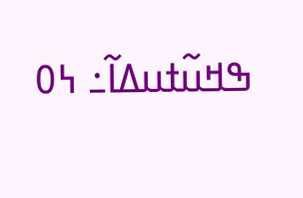ߒߞߎ߬ߙߎߡߊ߬߸ ߆߀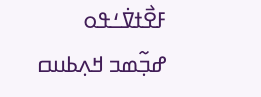ߓߐ߯ߙߜ߭ߑߟߋ ߝߏ߲߬ߘߏ ߞߍ߲ߕߎߛ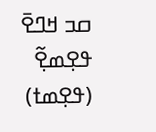ߛߏ ߞߣߐ߫ ߟߐ߲ߘߐ߲߬ (ߟߐ߲ߘߙ)